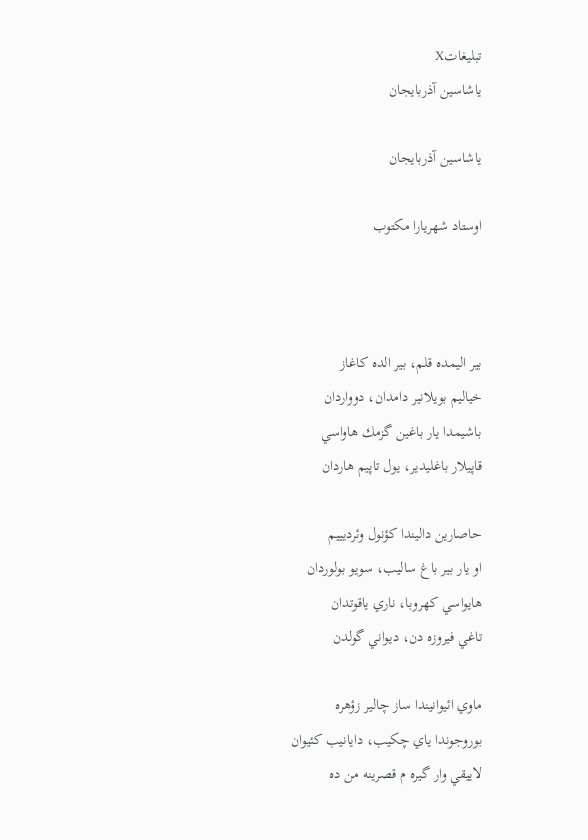تبليغاتX
یاشاسین آذربایجان

یاشاسین آذربایجان

اوستاد شهریارا مکتوب



بير اليمده قلم، بير الده كاغاز
خياليم بويلانير دامدان، دوواردان
باشيمدا يار باغين گزمك هاواسي
قاپيلار باغليدير، يول تاپيم هاردان

حاصارين داليندا كؤنول وئرديييم
او يار بير باغ ساليب، سويو بولوردان
هايواسي كهروبا، ناري ياقوتدان
تاغي فيروزه دن، ديواني گولدن

ماوي ائيوانيندا ساز چالير زؤهره
بوروجوندا ياي چكيب، دايانيب كئيوان
لاييقي وار گيره م قصرينه من ده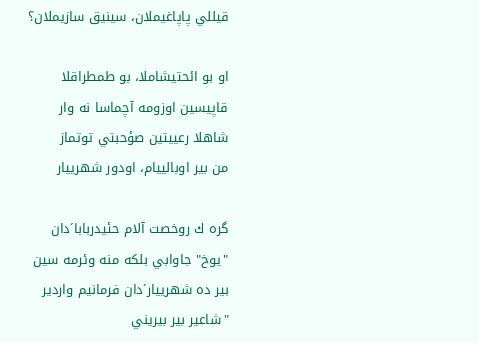قيللي پاپاغيملان، سينيق سازيملان؟

او بو ائحتيشاملا، بو طمطراقلا
قاپيسين اوزومه آچماسا نه وار
شاهلا رعييتين صؤحبتي توتماز
من بير اوبالييام، اودور شهرييار

گره ك روخصت آلام حئيدربابا´دان
"يوخ" جاوابي بلكه منه وئرمه سين
بير ده شهرييار´دان فرمانيم واردير
"شاعير بير بيريني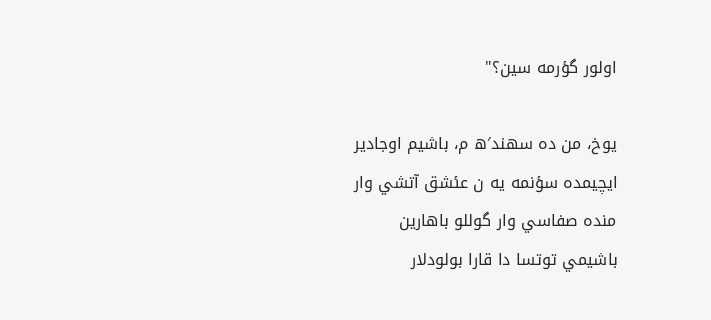اولور گؤرمه سين؟"

يوخ، من ده سهند′ه م، باشيم اوجادير
ايچيمده سؤنمه يه ن عئشق آتشي وار
منده صفاسي وار گوللو باهارين
باشيمي توتسا دا قارا بولودلار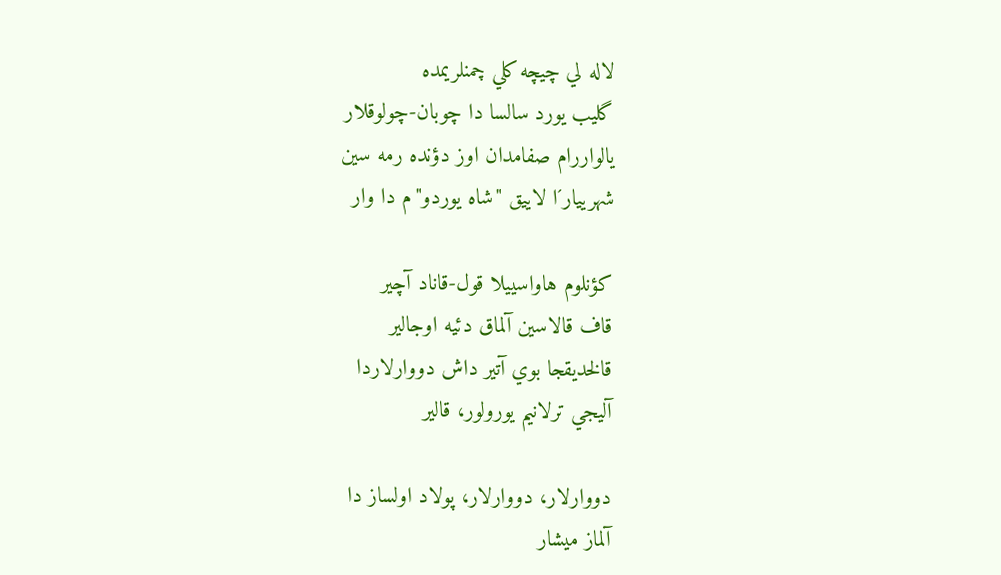لاله لي چيچه كلي چمنلريمده
گليب يورد سالسا دا چوبان-چولوقلار
يالواررام صفامدان اوز دؤنده رمه سين
شهرييار´ا لاييق "شاه يوردو"م دا وار

كؤنلوم هاواسييلا قول-قاناد آچير
قاف قالاسين آلماق دئيه اوجالير
قالخديقجا بوي آتير داش دووارلاردا
آليجي ترلانيم يورولور، قالير

دووارلار، دووارلار، پولاد اولساز دا
آلماز ميشار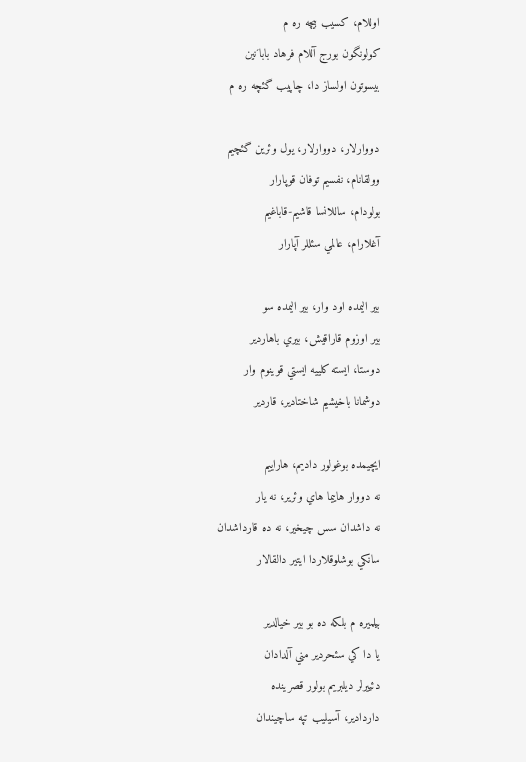اوللام، كسيب بيچه ره م
كولونگون بورج آللام فرهاد بابا´نين
بيسوتون اولساز دا، چاپيب گئچه ره م

دووارلار، دووارلار، يول وئرين گئچيم
وولقانام، نفسيم توفان قوپارار
بولودام، ساللانسا قاشيم-قاباغيم
آغلارام، عالمي سئللر آپارار

بير اليمده اود وار، بير اليمده سو
بير اوزوم قاراقيش، بيري باهاردير
دوستا، ايسته كلييه ايستي قوينوم وار
دوشمانا باخيشيم شاختادير، قاردير

ايچيمده بوغولور داديم، هاراييم
نه دووار هاييما هاي وئرير، نه يار
نه داشدان سس چيخير، نه ده قارداشدان
سانكي بوشلوقلاردا ايتير دالقالار

بيلميره م بلكه ده بو بير خيالدير
يا دا كي سئحردير مني آلدادان
دئييرلر ديلبريم بولور قصرينده
داردادير، آسيليب تپه ساچيندان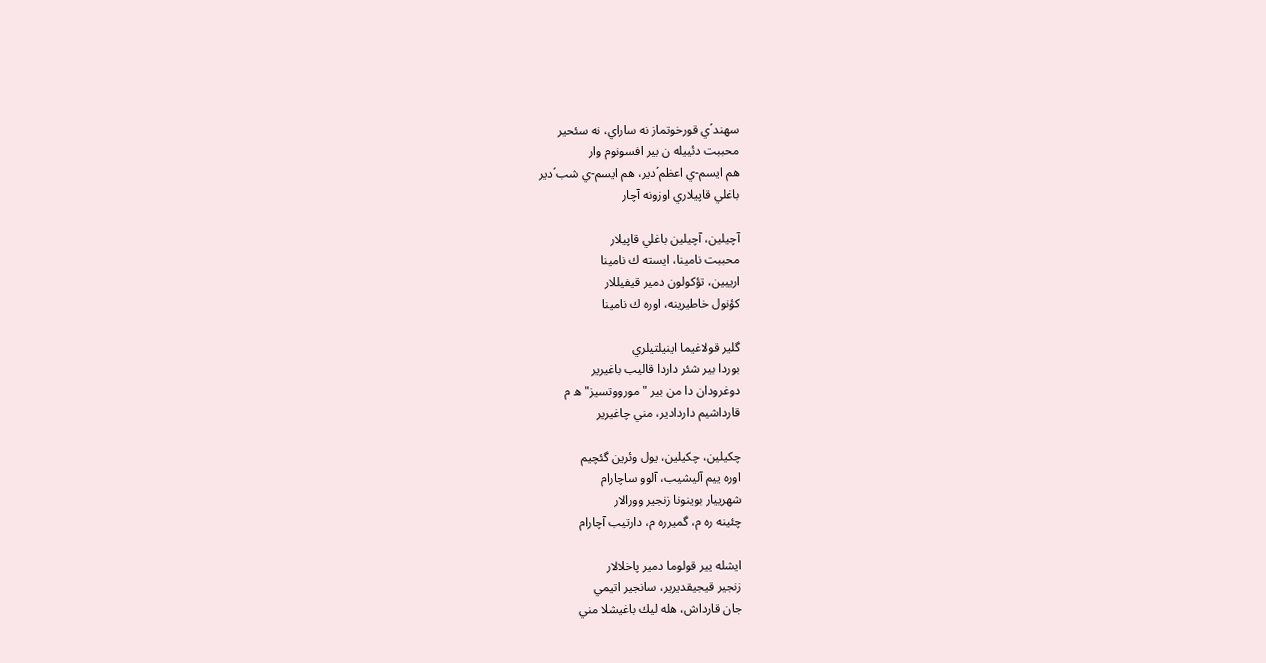سهند´ي قورخوتماز نه ساراي، نه سئحير
محببت دئييله ن بير افسونوم وار
هم ايسم-ي اعظم´دير، هم ايسم-ي شب´دير
باغلي قاپيلاري اوزونه آچار

آچيلين، آچيلين باغلي قاپيلار
محببت نامينا، ايسته ك نامينا
ارييين، تؤكولون دمير قيفيللار
كؤنول خاطيرينه، اوره ك نامينا

گلير قولاغيما اينيلتيلري
بوردا بير شئر داردا قاليب باغيرير
دوغرودان دا من بير "مورووتسيز"ه م
قارداشيم داردادير، مني چاغيرير

چكيلين، چكيلين، يول وئرين گئچيم
اوره ييم آليشيب، آلوو ساچارام
شهرييار بوينونا زنجير وورالار
چئينه ره م، گميرره م، دارتيب آچارام

ايشله يير قولوما دمير پاخلالار
زنجير قيجيقديرير، سانجير اتيمي
جان قارداش، هله ليك باغيشلا مني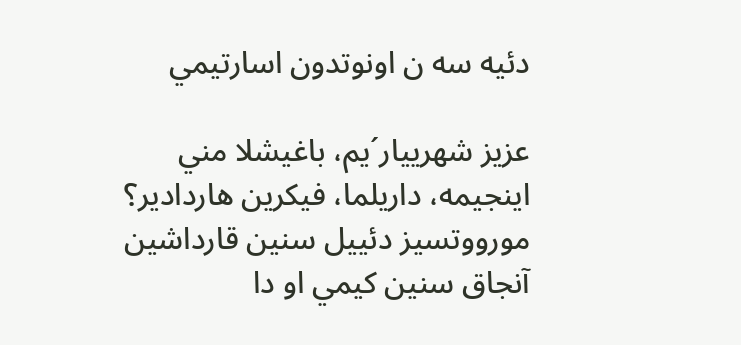دئيه سه ن اونوتدون اسارتيمي

عزيز شهرييار´يم، باغيشلا مني
اينجيمه، داريلما، فيكرين هاردادير؟
مورووتسيز دئييل سنين قارداشين
آنجاق سنين كيمي او دا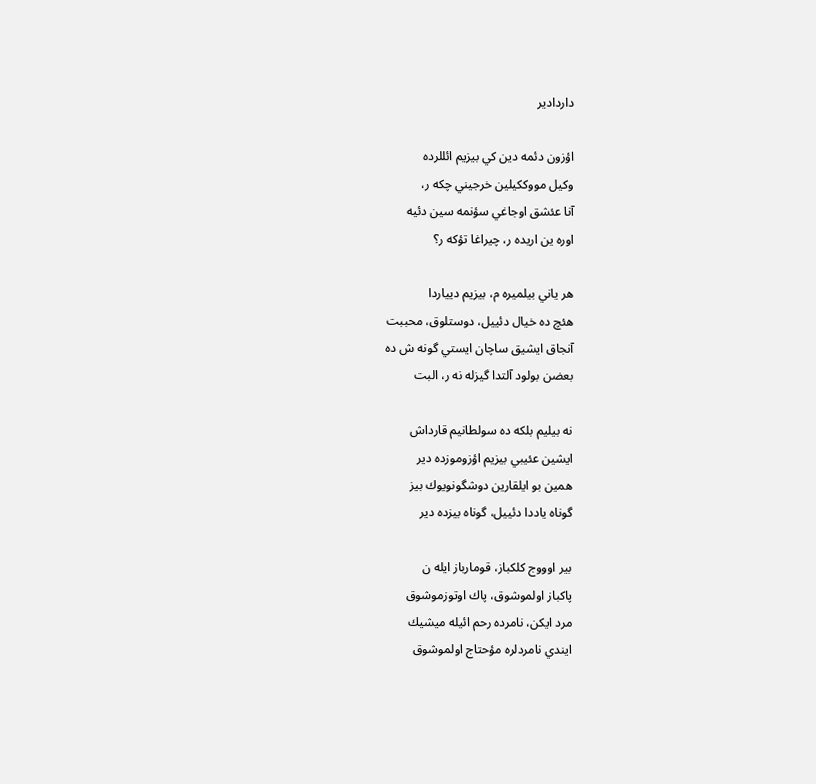داردادير

اؤزون دئمه دين كي بيزيم ائللرده
وكيل مووككيلين خرجيني چكه ر،
آنا عئشق اوجاغي سؤنمه سين دئيه
اوره ين اريده ر، چيراغا تؤكه ر؟

هر ياني بيلميره م، بيزيم ديياردا
هئچ ده خيال دئييل، دوستلوق، محببت
آنجاق ايشيق ساچان ايستي گونه ش ده
بعضن بولود آلتدا گيزله نه ر، البت

نه بيليم بلكه ده سولطانيم قارداش
ايشين عئيبي بيزيم اؤزوموزده دير
همين بو ايلقارين دوشگونويوك بيز
گوناه ياددا دئييل، گوناه بيزده دير

بير اوووج كلكباز، قومارباز ايله ن
پاكباز اولموشوق، پاك اوتوزموشوق
مرد ايكن، نامرده رحم ائيله ميشيك
ايندي نامردلره مؤحتاج اولموشوق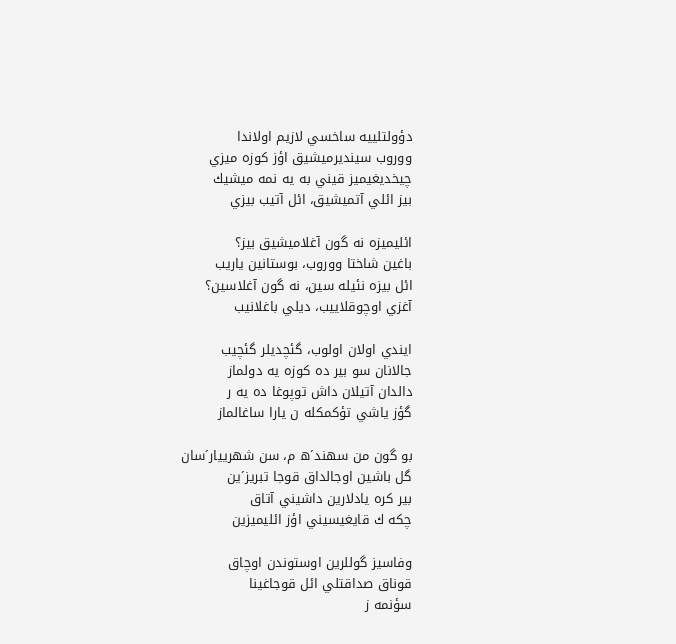دؤولتلييه ساخسي لازيم اولاندا
ووروب سينديرميشيق اؤز كوزه ميزي
چيخديغيميز قيني به يه نمه ميشيك
بيز ائلي آتميشيق، ائل آتيب بيزي

ائليميزه نه گون آغلاميشيق بيز؟
باغين شاختا ووروب، بوستانين ياريب
ائل بيزه نئيله سين، نه گون آغلاسين؟
آغزي اوچوقلاييب، ديلي باغلانيب

ايندي اولان اولوب، گئچديلر گئچيب
جالانان سو بير ده كوزه يه دولماز
دالدان آتيلان داش توپوغا ده يه ر
گؤز ياشي تؤكمكله ن يارا ساغالماز

بو گون من سهند´ه م، سن شهرييار´سان
گل باشين اوجالداق قوجا تبريز´ين
بير كره يادلارين داشيني آتاق
چكه ك قايغيسيني اؤز ائليميزين

وفاسيز گوللرين اوستوندن اوچاق
قوناق صداقتلي ائل قوجاغينا
سؤنمه ز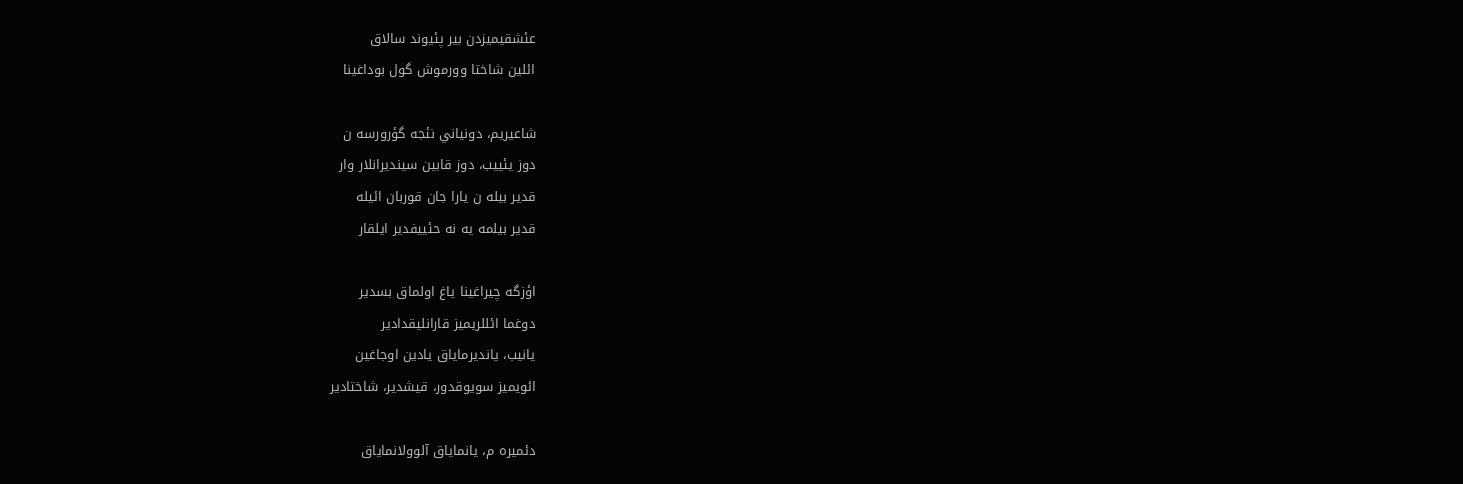عئشقيميزدن بير پئيوند سالاق
ائلين شاختا وورموش گول بوداغينا

شاعيريم، دونياني نئجه گؤرورسه ن
دوز يئييب، دوز قابين سينديرانلار وار
قدير بيله ن يارا جان قوربان ائيله
قدير بيلمه يه نه حئييفدير ايلقار

اؤزگه چيراغينا ياغ اولماق بسدير
دوغما ائللريميز قارانليقدادير
يانيب، يانديرماياق يادين اوجاغين
ائويميز سويوقدور، قيشدير، شاختادير

دئميره م، يانماياق آلوولانماياق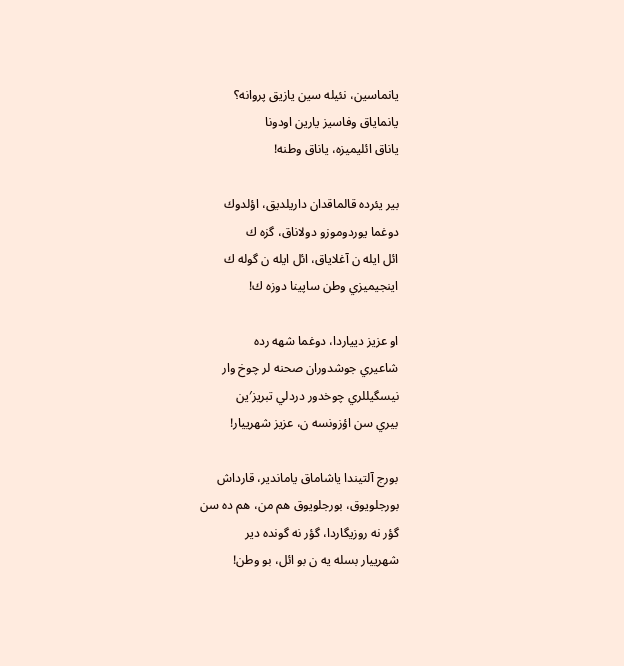يانماسين، نئيله سين يازيق پروانه؟
يانماياق وفاسيز يارين اودونا
ياناق ائليميزه، ياناق وطنه!

بير يئرده قالماقدان داريلديق، اؤلدوك
دوغما يوردوموزو دولاناق، گزه ك
ائل ايله ن آغلاياق، ائل ايله ن گوله ك
اينجيميزي وطن ساپينا دوزه ك!

او عزيز ديياردا، دوغما شهه رده
شاعيري جوشدوران صحنه لر چوخ وار
نيسگيللري چوخدور دردلي تبريز′ين
بيري سن اؤزونسه ن، عزيز شهرييار!

بورج آلتيندا ياشاماق ياماندير، قارداش
بورجلويوق، بورجلويوق هم من، هم ده سن
گؤر نه روزيگاردا، گؤر نه گونده دير
شهرييار بسله يه ن بو ائل، بو وطن!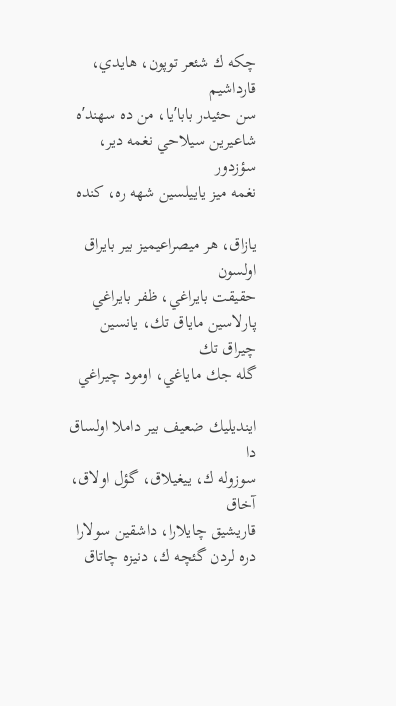چكه ك شئعر توپون، هايدي، قارداشيم
سن حئيدر بابا′يا، من ده سهند′ه
شاعيرين سيلاحي نغمه دير، سؤزدور
نغمه ميز ياييلسين شهه ره، كنده

يازاق، هر ميصراعيميز بير بايراق اولسون
حقيقت بايراغي، ظفر بايراغي
پارلاسين ماياق تك، يانسين چيراق تك
گله جك ماياغي، اومود چيراغي

اينديليك ضعيف بير داملا اولساق دا
سوزوله ك، ييغيلاق، گؤل اولاق، آخاق
قاريشيق چايلارا، داشقين سولارا
دره لردن گئچه ك، دنيزه چاتاق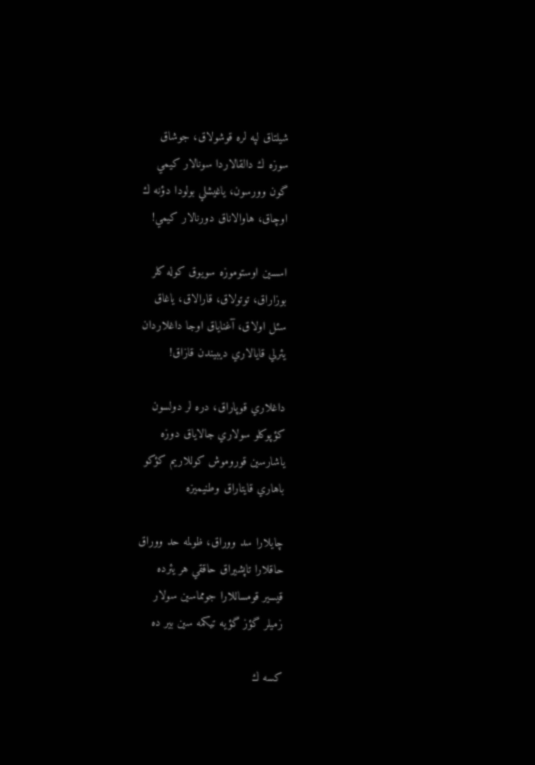شيلتاق لپه لره قوشولاق، جوشاق
سوزه ك دالقالاردا سونالار كيمي
گون وورسون، ياغيشلي بولودا دؤنه ك
اوچاق، هاوالاناق دورنالار كيمي!

اسسين اوستوموزه سويوق كوله كلر
بوزاراق، توتولاق، قارالاق، ياغاق
سئل اولاق، آغناياق اوجا داغلاردان
يئرلي قايالاري ديبيندن قازاق!

داغلاري قوپاراق، دره لر دولسون
كؤپوكلو سولاري جالاياق دوزه
ياشارسين قوروموش كوللاريم كؤكو
باهاري قايتاراق وطنيميزه

چايلارا سد ووراق، ظولمه حد ووراق
حاقلارا تاپشيراق حاققي هر يئرده
قيسير قومساللارا جومماسين سولار
زميلر گؤز گؤيه تيكمه سين بير ده

كسه ك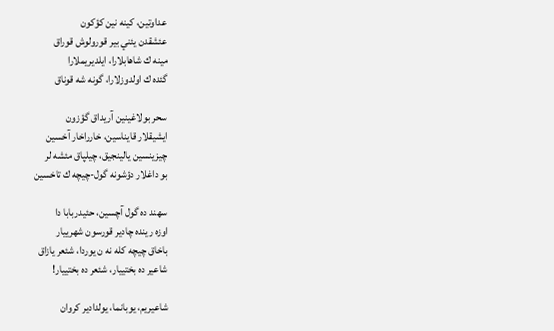عداوتين، كينه نين كؤكون
عئشقدن يئني بير قورولوش قوراق
مينه ك شاهابلارا، ايلديريملارا
گئده ك اولدوزلارا، گونه شه قوناق

سحر بولاغينين آريداق گؤزون
ايشيقلار قايناسين، خارراخار آخسين
چيزينسين يالينجيق، چيلپاق مئشه لر
بو داغلار دؤشونه گول-چيچه ك تاخسين

سهند ده گول آچسين، حئيدربابا دا
اوزه رينده چادير قورسون شهرييار
باخاق چيچه كله نه ن يوردا، شئعر يازاق
شاعير ده بختييار، شئعر ده بختييار!

شاعيريم، يوبانما، يولدادير كروان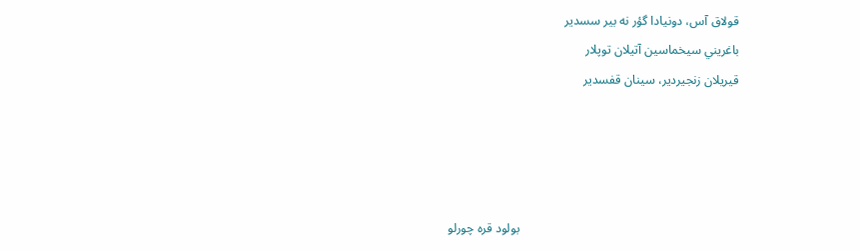قولاق آس، دونيادا گؤر نه بير سسدير
باغريني سيخماسين آتيلان توپلار
قيريلان زنجيردير، سينان قفسدير




                                                                      بولود قره چورلو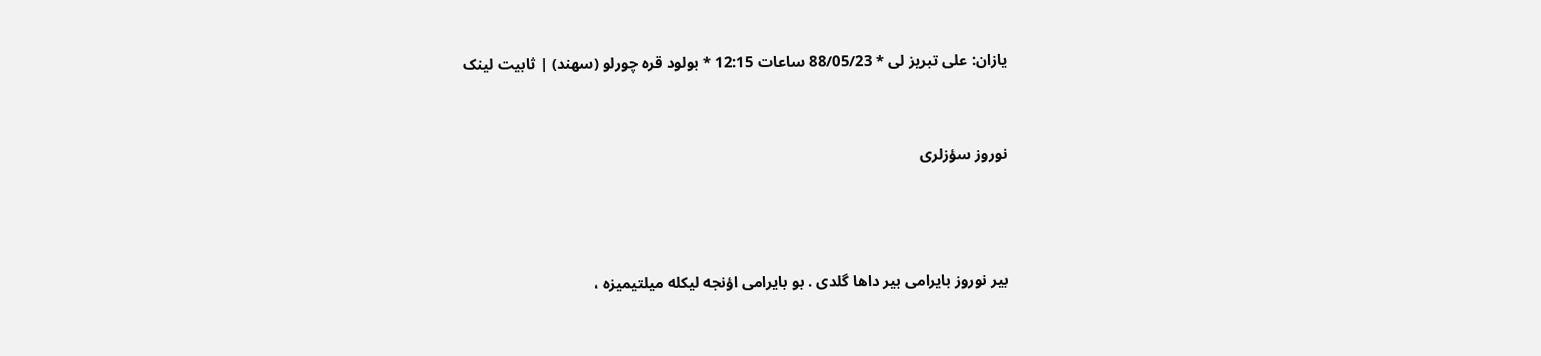یازان: علی تبریز لی * 88/05/23 ساعات 12:15 * بولود قره چورلو (سهند) | ثابیت لینک


نوروز سؤزلری



بير نوروز بايرامی بير داها گلدی . بو بايرامی اؤنجه ليكله ميلتيميزه ،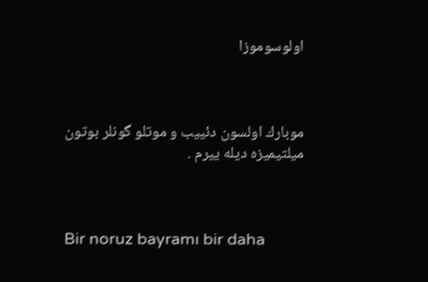اولوسوموزا



موبارك اولسون دئييب و موتلو گونلر بوتون ميلتيميزه ديله ييرم .



Bir noruz bayramı bir daha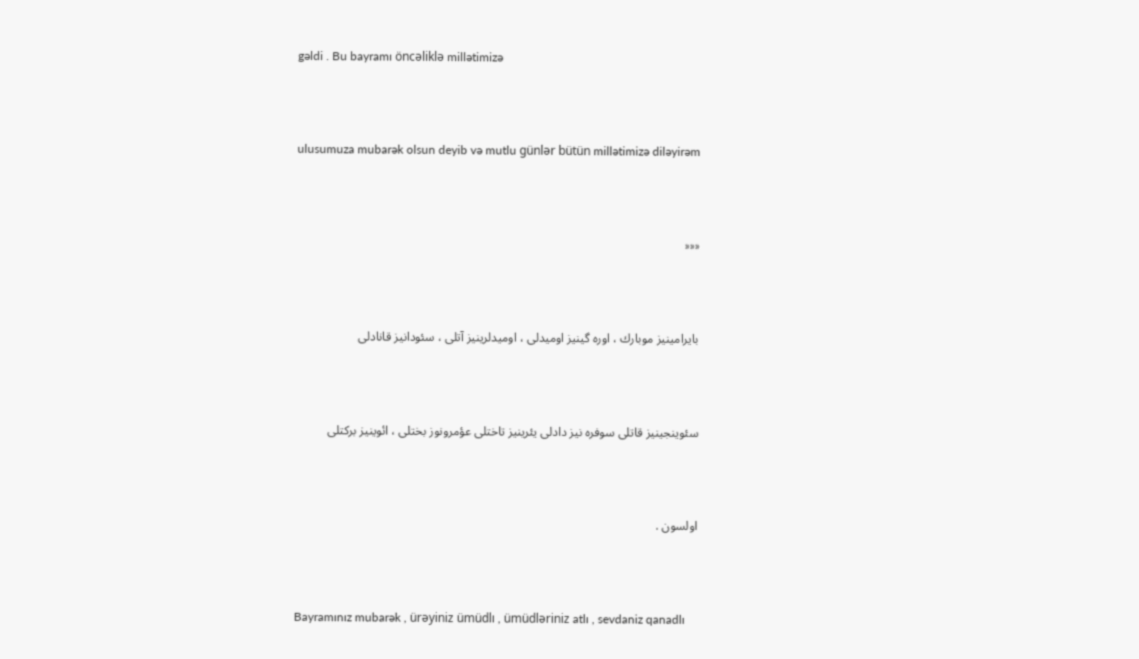gəldi . Bu bayramı öncəliklə millətimizə



ulusumuza mubarək olsun deyib və mutlu günlər bütün millətimizə diləyirəm



«««



بايرامينيز موبارك ، اوره گينيز اوميدلی ، اوميدلرينيز آتلی ، سئودانيز قانادلی



سئوينجينيز قاتلی سوفره نيز دادلی يئرينيز تاختلی عؤمرونوز بختلی ، ائوينيز بركتلی



اولسون .



Bayramınız mubarək , ürəyiniz ümüdlı , ümüdləriniz atlı , sevdaniz qanadlı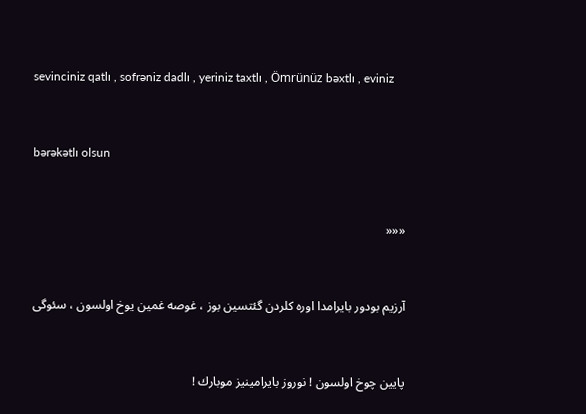sevinciniz qatlı , sofrəniz dadlı , yeriniz taxtlı , Ömrünüz bəxtlı , eviniz



bərəkətlı olsun



«««



آرزيم بودور بايرامدا اوره كلردن گئتسين بوز ، غوصه غمين يوخ اولسون ، سئوگی



پايين چوخ اولسون ! نوروز بايرامينيز موبارك !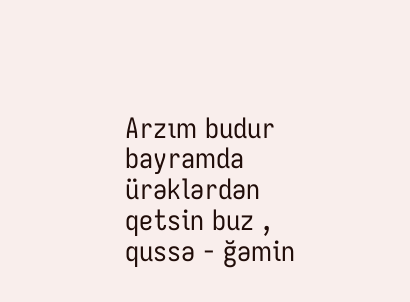Arzım budur bayramda ürəklərdən qetsin buz , qussə - ğəmin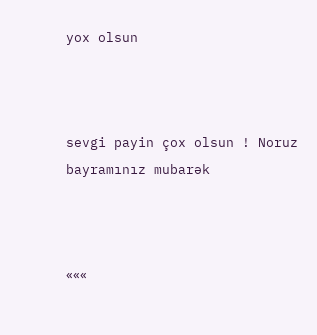yox olsun



sevgi payin çox olsun ! Noruz bayramınız mubarək



«««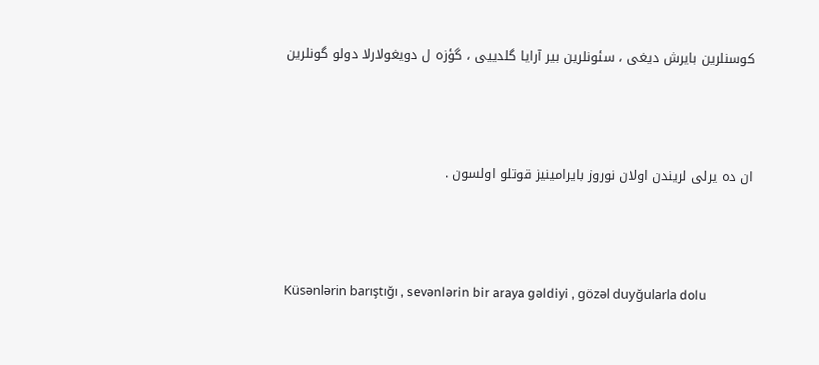كوسنلرين بايرش ديغی ، سئونلرين بير آرايا گلدييی ، گؤزه ل دويغولارلا دولو گونلرين



ان ده يرلی لريندن اولان نوروز بايرامينيز قوتلو اولسون .



Küsənlərin barıştığı , sevənlərin bir araya gəldiyi , gözəl duyğularla dolu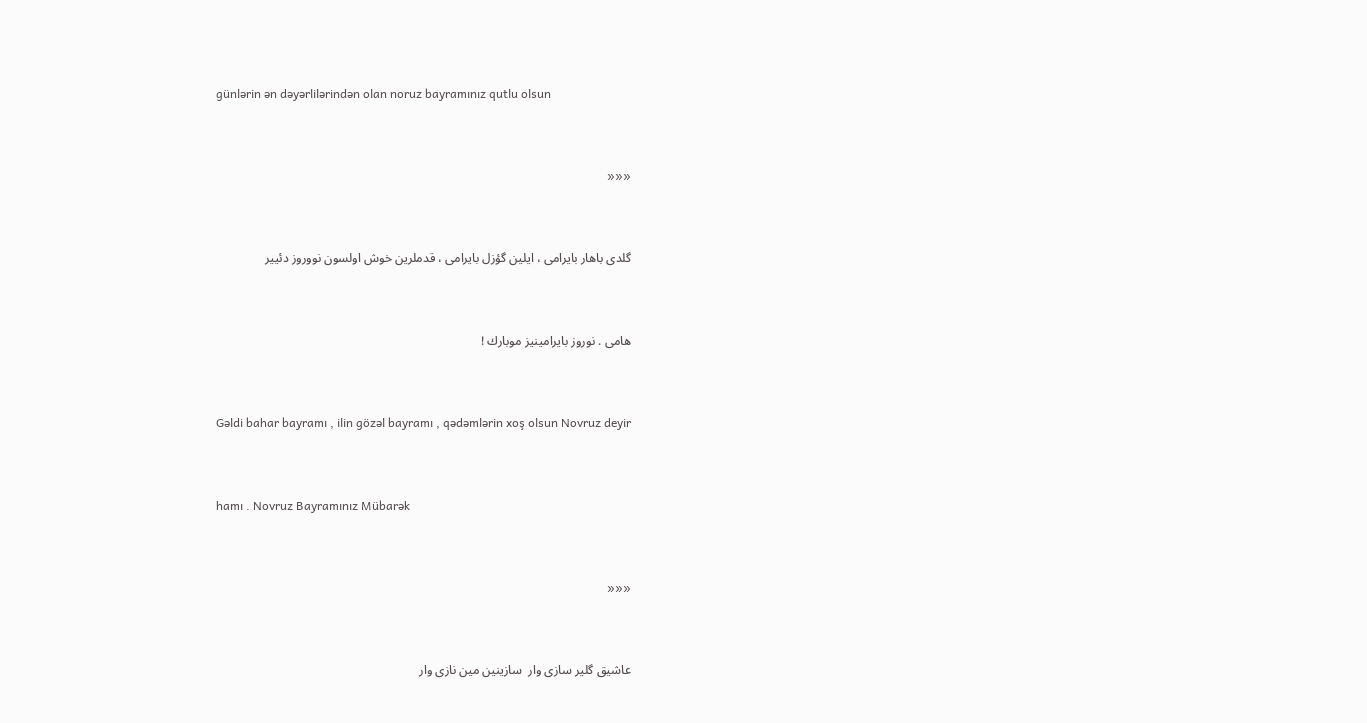günlərin ən dəyərlilərindən olan noruz bayramınız qutlu olsun



«««



گلدی باهار بايرامی ، ايلين گؤزل بايرامی ، قدملرين خوش اولسون نووروز دئيير



هامی . نوروز بايرامينيز موبارك !



Gəldi bahar bayramı , ilin gözəl bayramı , qədəmlərin xoş olsun Novruz deyir



hamı . Novruz Bayramınız Mübarək



«««



عاشيق گلير سازی وار  سازینين مين نازی وار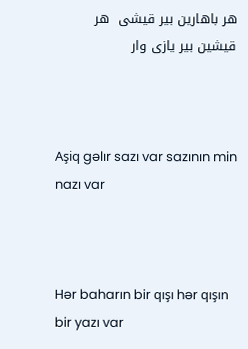هر باهارين بير قيشی  هر قيشين بير يازی وار



Aşiq gəlır sazı var sazının min nazı var



Hər baharın bir qışı hər qışın bir yazı var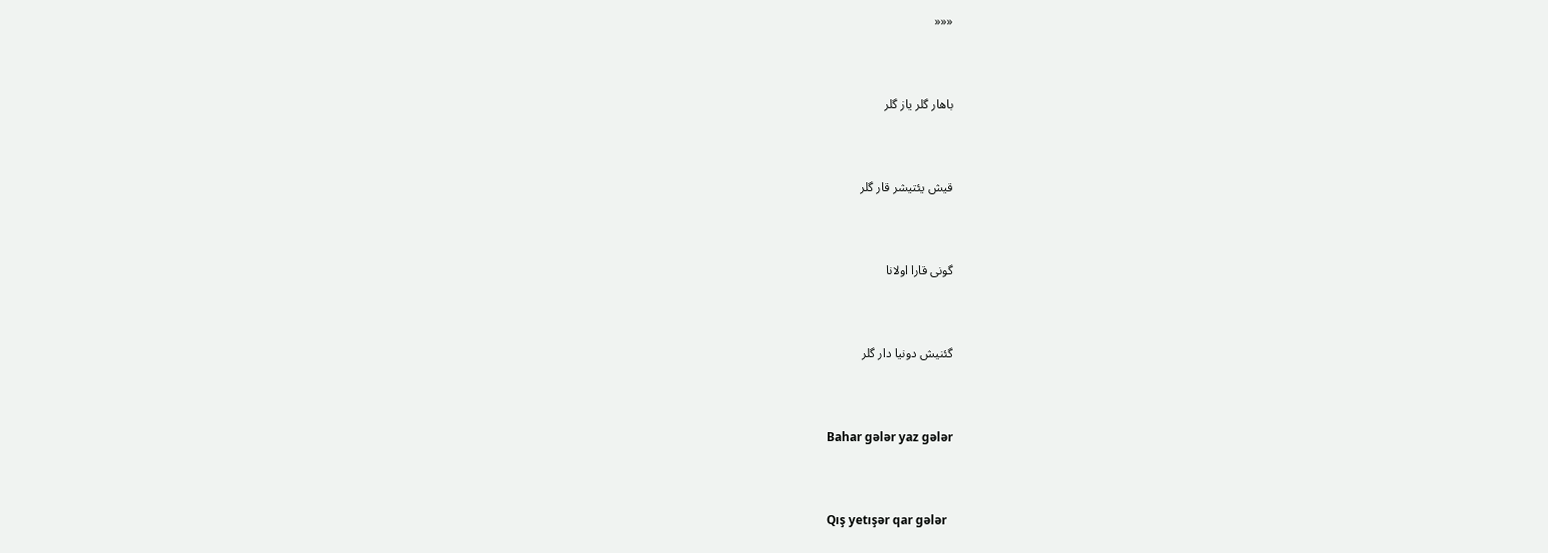«««



باهار گلر ياز گلر



قيش يئتيشر قار گلر



گونی قارا اولانا



گئنيش دونيا دار گلر



Bahar gələr yaz gələr



Qış yetışər qar gələr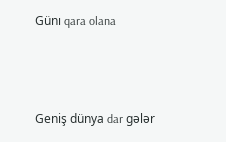Günı qara olana



Geniş dünya dar gələr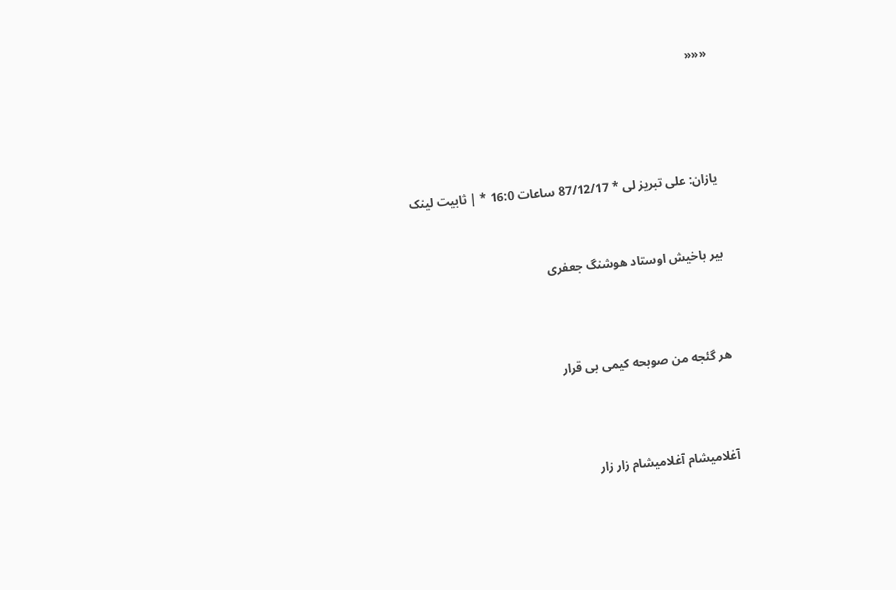«««




یازان: علی تبریز لی * 87/12/17 ساعات 16:0 * | ثابیت لینک


بیر باخیش اوستاد هوشنگ جعفری



هر گئجه من صوبحه كيمی بی قرار



آغلاميشام آغلاميشام زار زار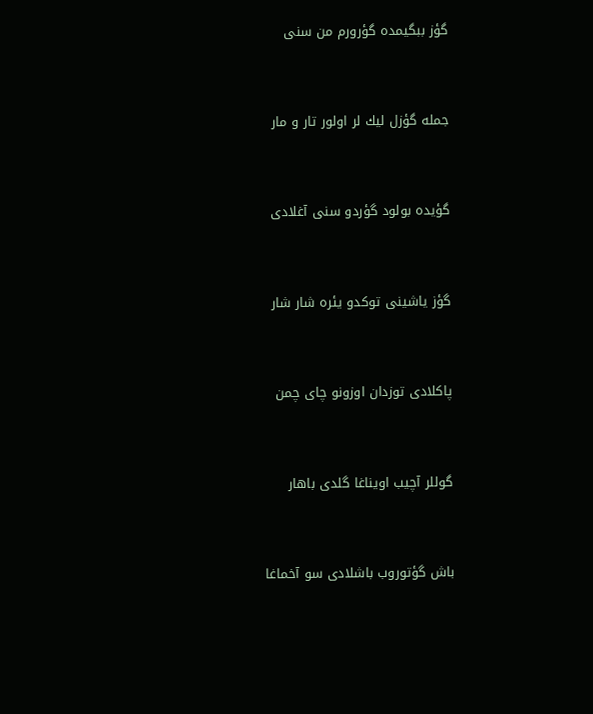گؤز ببگيمده گؤرورم من سنی



جمله گؤزل ليك لر اولور تار و مار



گؤيده بولود گؤردو سنی آغلادی



گؤز ياشينی توكدو يئره شار شار



پاكلادی توزدان اوزونو چای چمن



گوللر آچيب اويناغا گلدی باهار



باش گؤتوروب باشلادی سو آخماغا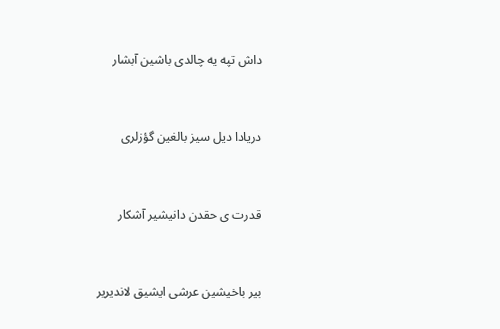داش تپه يه چالدی باشين آبشار



دريادا ديل سيز بالغين گؤزلری



قدرت ی حقدن دانيشير آشكار



بير باخيشين عرشی ايشيق لانديرير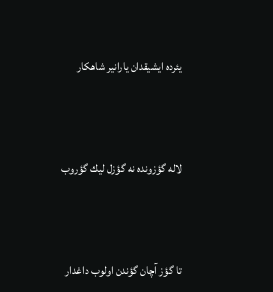يئرده ايشيقدان يارانير شاهكار



لاله گؤزونده نه گؤزل ليك گؤروب



تا گؤز آچان گؤندن اولوب داغدار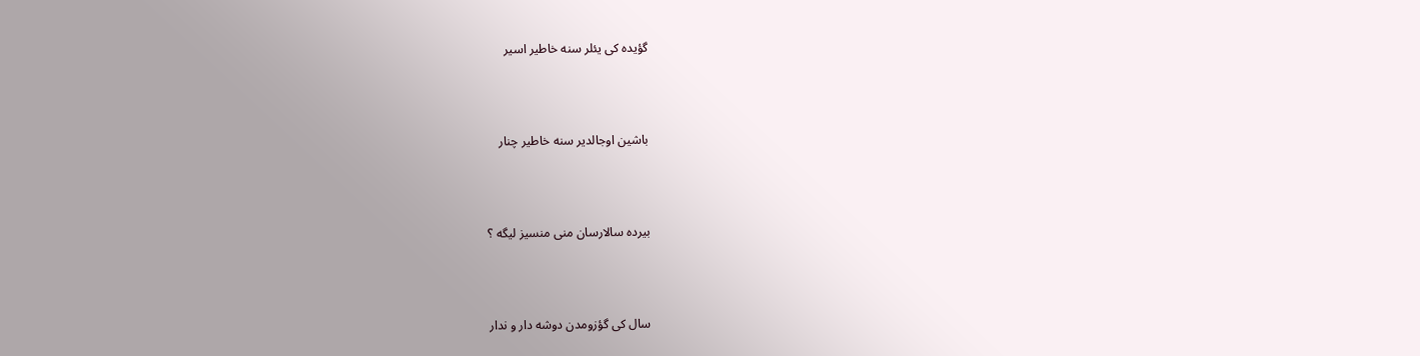گؤيده كی يئلر سنه خاطير اسير



باشين اوجالدير سنه خاطير چنار



بيرده سالارسان منی منسيز ليگه ؟



سال كی گؤزومدن دوشه دار و ندار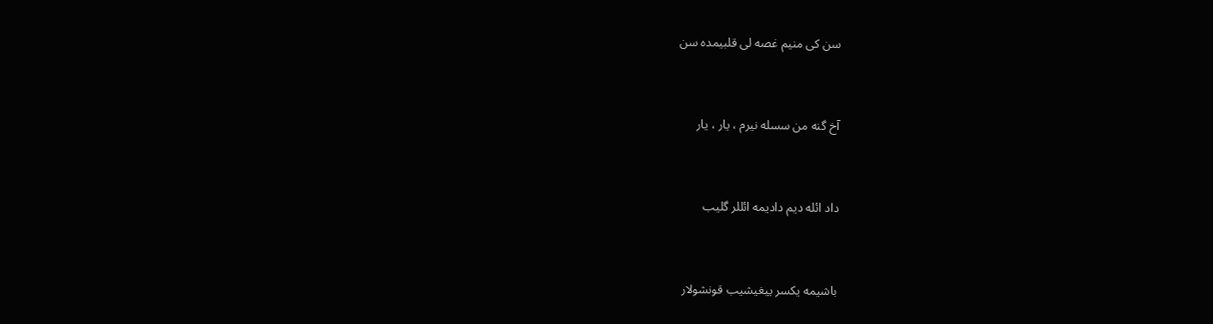سن كی منيم غصه لی قلبيمده سن



آخ گنه من سسله نيرم ، يار ، يار



داد ائله ديم داديمه ائللر گليب



باشيمه يكسر ييغيشيب قونشولار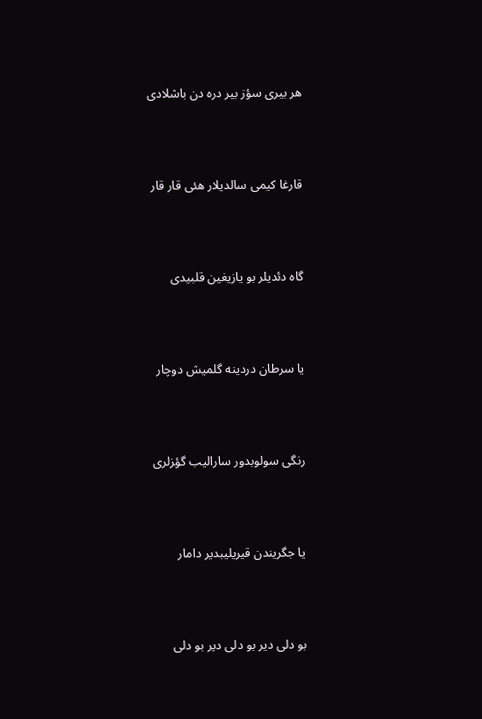هر بيری سؤز بير دره دن باشلادی



قارغا كيمی سالديلار هئی قار قار



گاه دئديلر بو يازيغين قلبيدی



يا سرطان دردينه گلميش دوچار



رنگی سولوبدور ساراليب گؤ‍زلری



يا جگريندن قيريليبدير دامار



بو دلی دير بو دلی دير بو دلی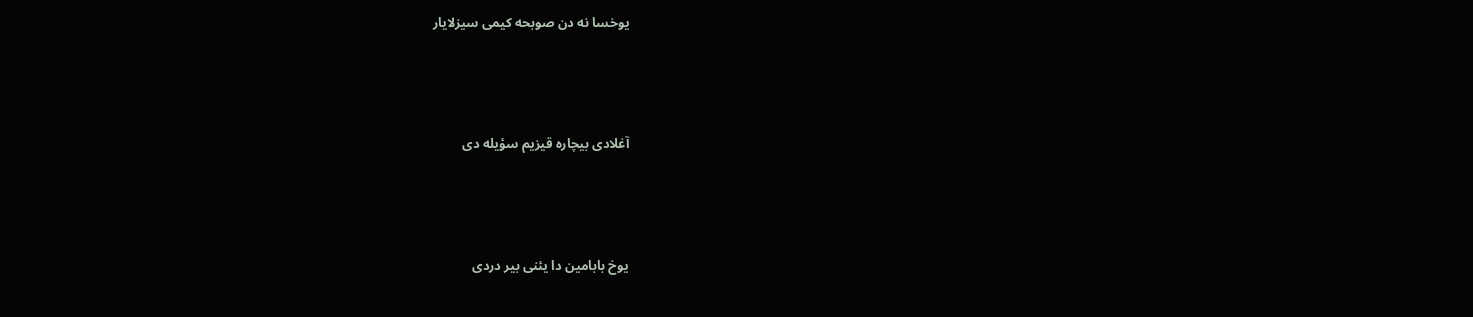يوخسا نه دن صوبحه كيمی سيزلايار



آغلادی بيچاره قيزيم سؤيله دی



يوخ بابامين دا يئنی بير دردی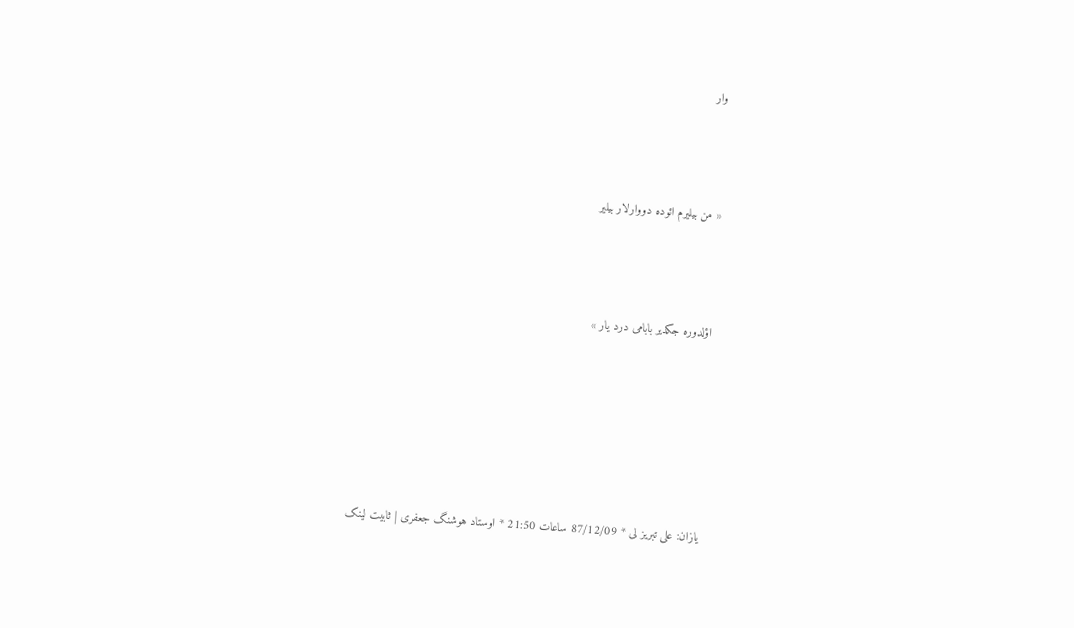وار



« من بيليرم ائوده دووارلار بيلير



اؤلدوره جكدير بابامی درد يار »






یازان: علی تبریز لی * 87/12/09 ساعات 21:50 * اوستاد هوشنگ جعفری | ثابیت لینک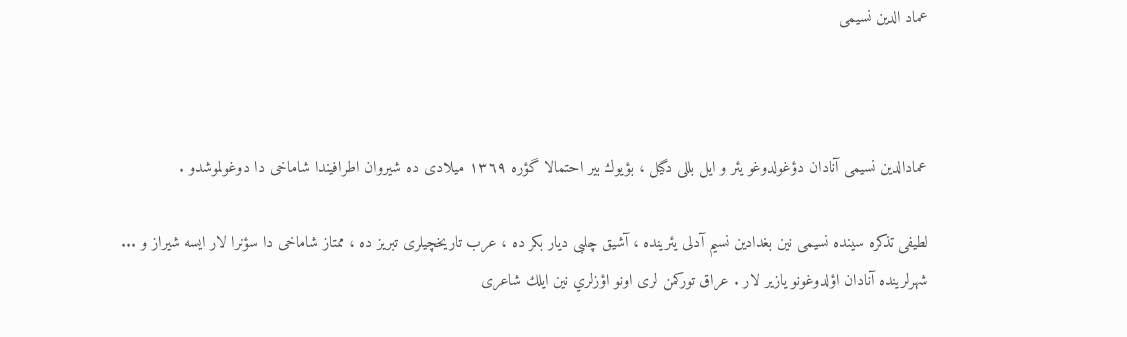عماد الدین نسیمی



عمادالدين نسيمی آنادان دؤغولدوغو يئر و ايل بللی دگيل ، بؤيوك بير احتمالا گؤره ١٣٦٩ ميلادی ده شيروان اطرافيندا شاماخی دا دوغولموشدو .

لطيفی تذكره سينده نسيمی نين بغدادين نسيم آدلی يئرينده ، آشيق چلبی ديار بكر ده ، عرب تاريخچيلری تبريز ده ، ممتاز شاماخی دا سؤنرا لار ايسه شيراز و ... شهرلرينده آنادان اؤلدوغونو يازير لار . عراق توركمن لری اونو اؤزلري نين ايلك شاعری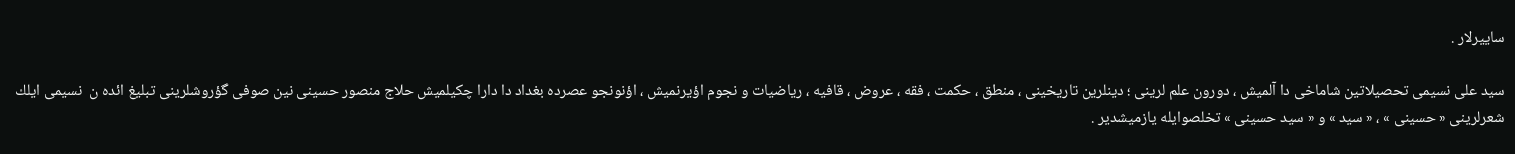ساييرلار .

سيد علی نسيمی تحصيلاتين شاماخی دا آلميش ، دورون علم لرينی ؛ دينلرين تاريخينی ، منطق ، حكمت ، فقه ، عروض ، قافيه ، رياضيات و نجوم اؤيرنميش ، اؤنونجو عصرده بغداد دا دارا چكيلميش حلاج منصور حسينی نين صوفی گؤروشلرينی تبليغ ائده ن  نسيمی ايلك شعرلرينی « حسينی » ، « سيد » و « سيد حسينی » تخلصوايله يازميشدير .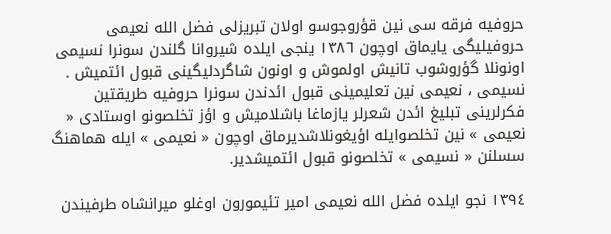حروفيه فرقه سی نين قؤروجوسو اولان تبريزلی فضل الله نعيمی حروفيليگی يايماق اوچون ١٣٨٦ ينجی ايلده شيروانا گلندن سونرا نسيمی اونونلا گؤروشوب تانيش اولموش و اونون شاگردليگينی قبول ائتميش . نسيمی ، نعيمی نين تعليمينی قبول ائدندن سونرا حروفيه طريقتين فكرلرينی تبليغ ائدن شعرلر يازماغا باشلاميش و اؤز تخلصونو اوستادی « نعيمی » نين تخلصوايله اؤيغونلاشديرماق اوچون « نعيمی » ايله هماهنگ سسلنن « نسيمی » تخلصونو قبول ائتميشدير.

١٣٩٤ نجو ايلده فضل الله نعيمی امير تئيمورون اوغلو ميرانشاه طرفيندن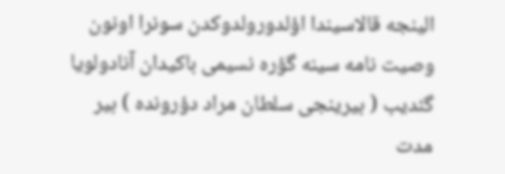الينجه قالاسيندا اؤلدورولدوكدن سونرا اونون وصيت نامه سينه گؤره نسيمی باكيدان آنادولويا گئديب ( بيرينجی سلطان مراد دؤرونده ) بير مدت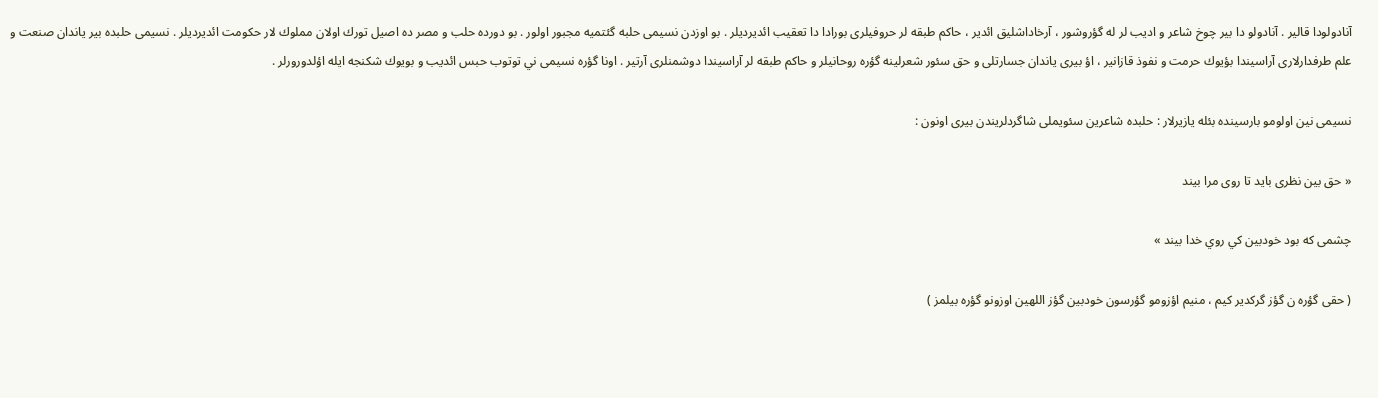آنادولودا قالير . آنادولو دا بير چوخ شاعر و اديب لر له گؤروشور ، آرخاداشليق ائدير ، حاكم طبقه لر حروفيلری بورادا دا تعقيب ائديرديلر . بو اوزدن نسيمی حلبه گئتميه مجبور اولور . بو دورده حلب و مصر ده اصيل تورك اولان مملوك لار حكومت ائديرديلر . نسيمی حلبده بير ياندان صنعت و علم طرفدارلاری آراسيندا بؤيوك حرمت و نفوذ قازانير ، اؤ بيری ياندان جسارتلی و حق سئور شعرلينه گؤره روحانيلر و حاكم طبقه لر آراسيندا دوشمنلری آرتير . اونا گؤره نسيمی ني توتوب حبس ائديب و بويوك شكنجه ايله اؤلدورورلر .

نسيمی نين اولومو بارسينده بئله يازيرلار : حلبده شاعرين سئويملی شاگردلريندن بيری اونون :

« حق بين نظری بايد تا روی مرا بيند

چشمی كه بود خودبين كي روي خدا بيند »

( حقی گؤره ن گؤز گركدير كيم ، منيم اؤزومو گؤرسون خودبين گؤز اللهين اوزونو گؤره بيلمز )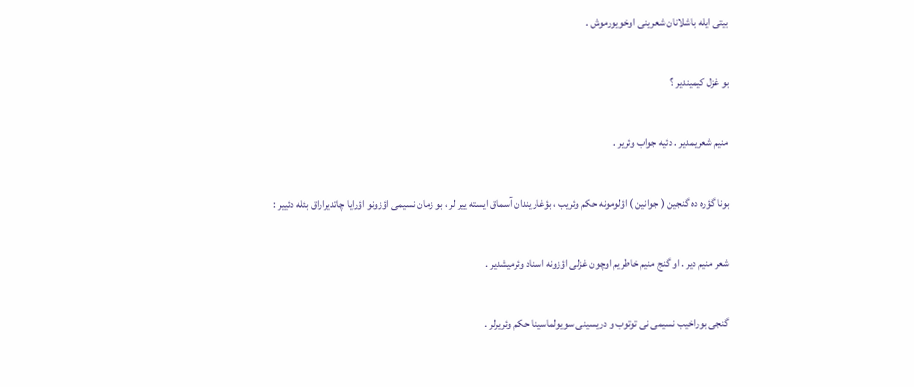بيتی ايله باشلانان شعرينی اوخويورموش .

بو غزل كيميندير ؟

منيم شعريمدير . دئيه جواب وئرير .

بونا گؤره ده گنجين ( جوانين ) اؤلومونه حكم وئريب ، بؤغاريندان آسماق ايسته يير لر ، بو زمان نسيمی اؤزونو اؤرايا چاتديراراق بئله دئيير :

شعر منيم دير . او گنج منيم خاطريم اوچون غزلی اؤزونه اسناد وئرميشدير .

گنجی بوراخيب نسيمی نی توتوب و دريسينی سويولماسينا حكم وئريرلر .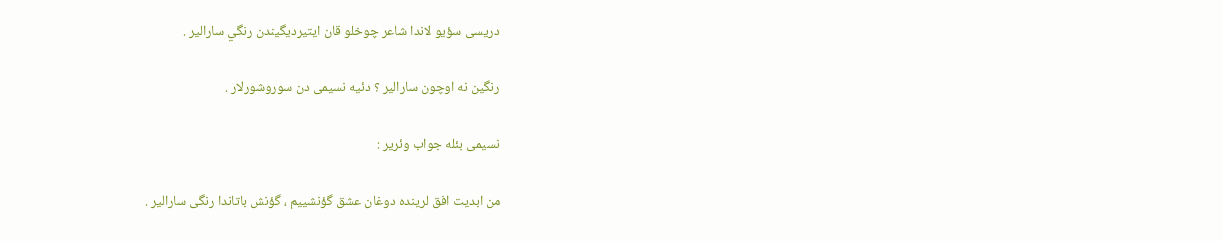دريسی سؤيو لاندا شاعر چوخلو قان ايتيرديگيندن رنگي سارالير .

رنگين نه اوچون سارالير ؟ دئيه نسيمی دن سوروشورلار .

نسيمی بئله جواب وئرير :

من ابديت افق لرينده دوغان عشق گؤنشييم ، گؤنش باتاندا رنگی سارالير .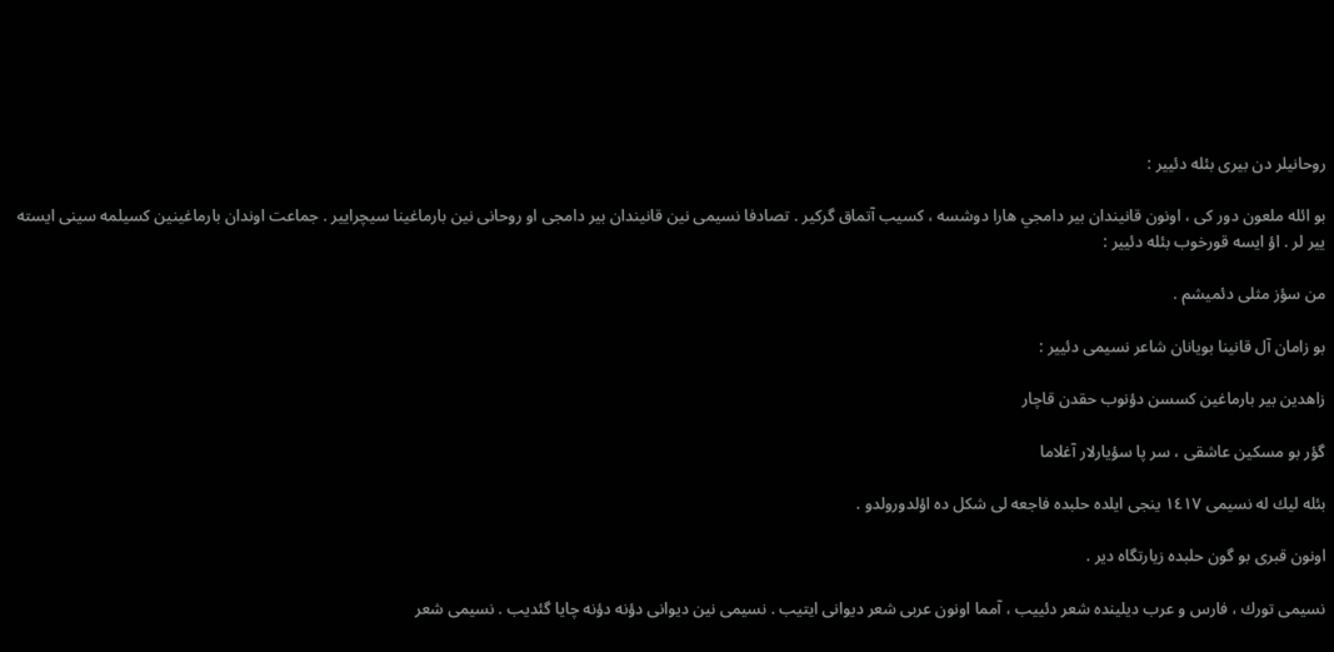روحانيلر دن بيری بئله دئيير :

بو ائله ملعون دور كی ، اونون قانيندان بير دامجي هارا دوشسه ، كسيب آتماق گركير . تصادفا نسيمی نين قانيندان بير دامجی او روحانی نين بارماغينا سيچرايير . جماعت اوندان بارماغينين كسيلمه سينی ايسته يير لر . اؤ ايسه قورخوب بئله دئيير :

من سؤز مثلی دئميشم .

بو زامان آل قانينا بويانان شاعر نسيمی دئيير :

زاهدين بير بارماغين كسسن دؤنوب حقدن قاچار

گؤر بو مسكين عاشقی ، سر پا سؤيارلار آغلاما

بئله ليك له نسيمی ١٤١٧ ينجی ايلده حلبده فاجعه لی شكل ده اؤلدورولدو .

اونون قبری بو گون حلبده زيارتگاه دير .

نسيمی تورك ، فارس و عرب ديلينده شعر دئييب ، آمما اونون عربی شعر ديوانی ايتيب . نسيمی نين ديوانی دؤنه دؤنه چايا گئديب . نسيمی شعر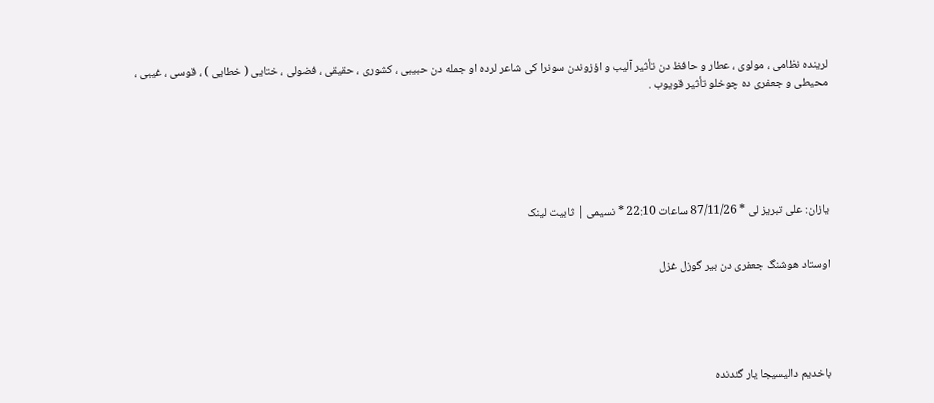لرينده نظامی ، مولوی ، عطار و حافظ دن تأثير آليب و اؤزوندن سونرا كی شاعر لرده او جمله دن حبيبی ، كشوری ، حقيقی ، فضولی ، ختايی ( خطايی ) ، قوسی ، غيبی ، محيطی و جعفری ده چوخلو تأثير قويوب .






یازان: علی تبریز لی * 87/11/26 ساعات 22:10 * نسیمی | ثابیت لینک


اوستاد هوشنگ جعفری دن بیر گوزل غزل





باخدیم دالیسیجا یار گئدنده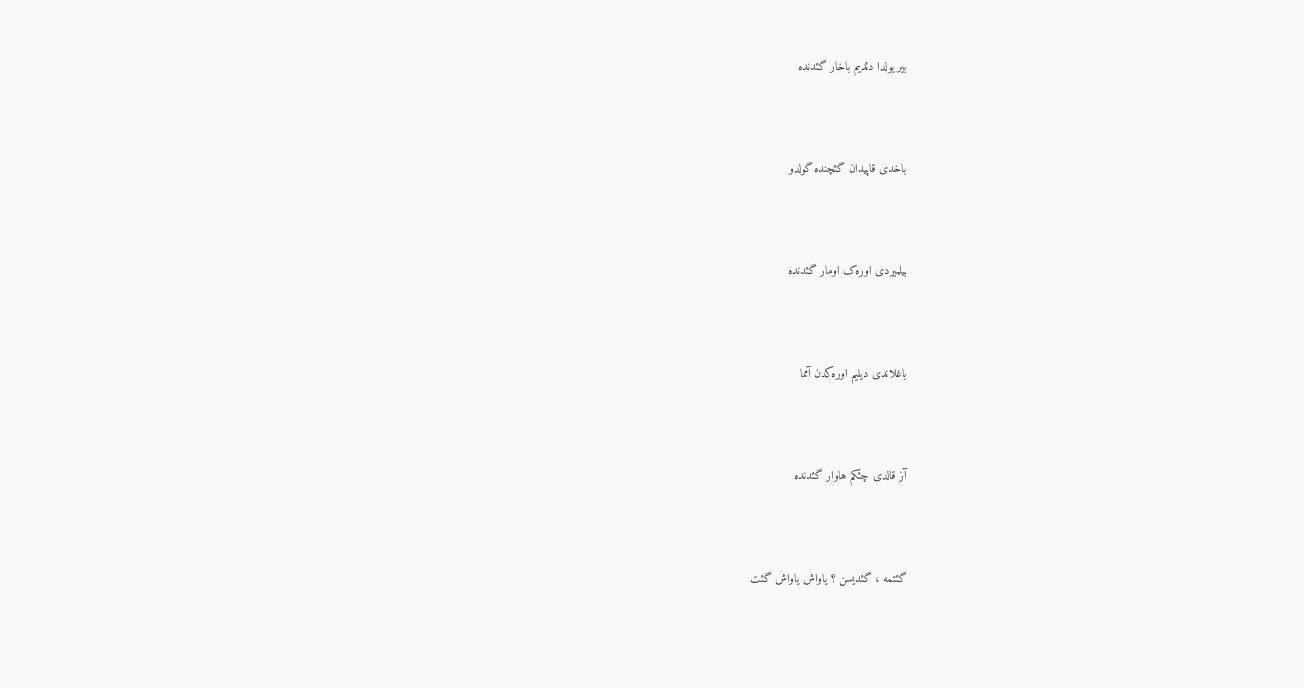بیر یولدا دئدیم باخار گئدنده



باخدی قاپیدان گئچنده گولدو



بیلمیردی اوره‌ک‌ اومار گئدنده



باغلاندی دیلیم اوره‌کدن آمما



آز قالدی چئکم هاوار گئدنده



گئتمه ، گئدیسن ؟ یاواش یاواش گئت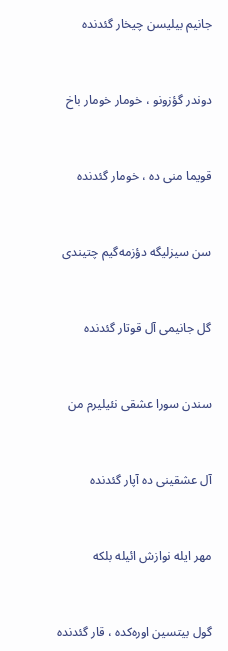جانیم بیلیسن چیخار گئدنده



دوندر گؤزونو ، خومار خومار باخ



قویما منی ده ، خومار گئدنده



سن سیزلیگه دؤزمه‌گیم چتیندی



گل جانیمی آل قوتار گئدنده



سندن سورا عشقی نئیلیرم من



آل عشقینی ده آپار گئدنده



مهر ایله نوازش ائیله بلکه



گول بیتسین اوره‌کده ، قار گئدنده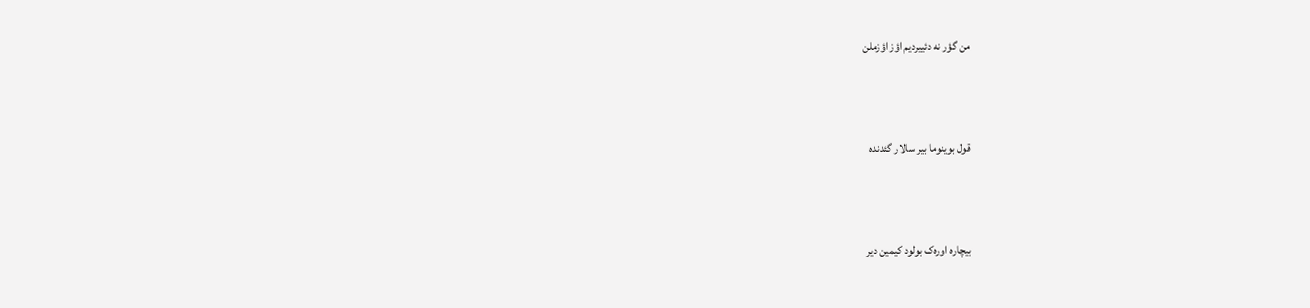من گؤر نه دئییردیم اؤز اؤزملن



قول بوینوما بیر سالار گئدنده



بیچاره اوره‌ک بولود کیمین دیر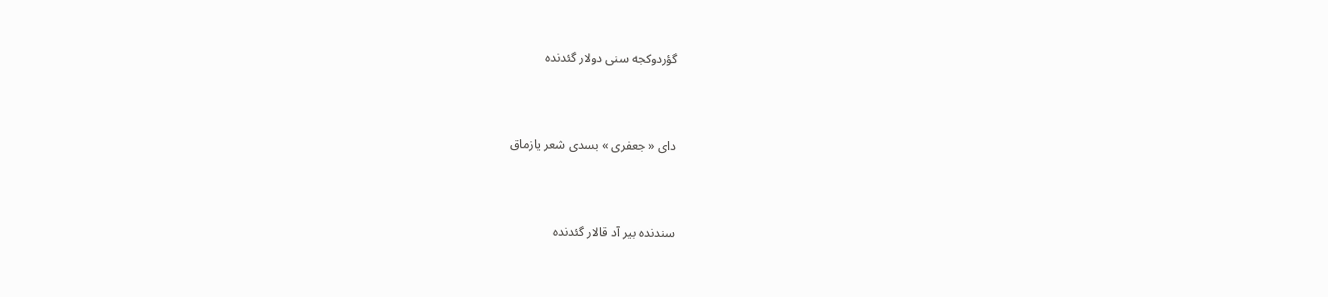گؤردوکجه سنی دولار گئدنده



دای « جعفری » بسدی شعر یازماق



سندنده بیر آد قالار گئدنده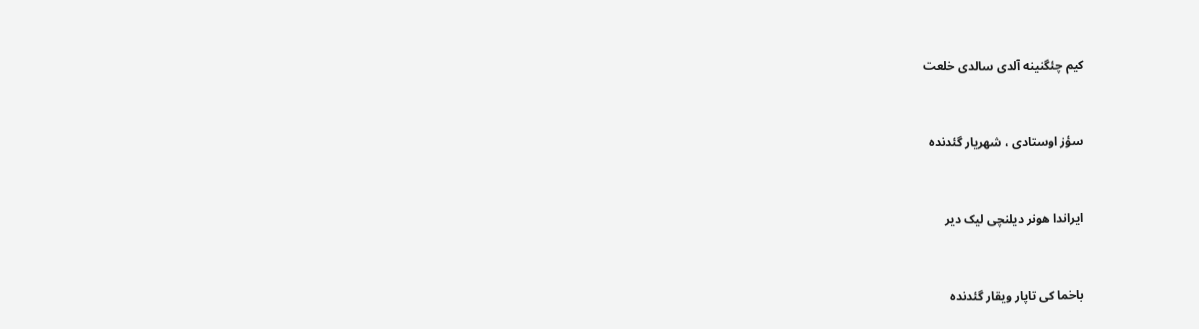کیم چئگنینه آلدی سالدی خلعت



سؤز اوستادی ، شهریار گئدنده



ایراندا هونر دیلنچی لیک دیر



باخما کی تاپار ویقار گئدنده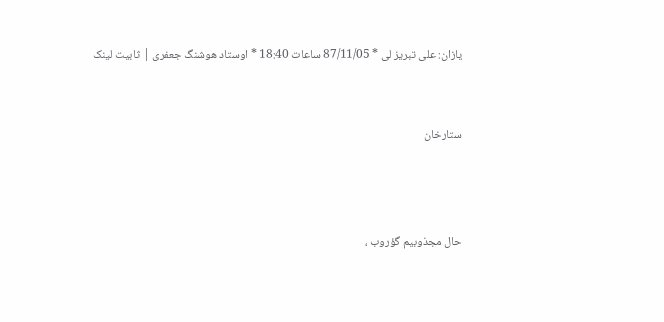یازان: علی تبریز لی * 87/11/05 ساعات 18:40 * اوستاد هوشنگ جعفری | ثابیت لینک


ستارخان



حال مجذوبيم گؤروب ،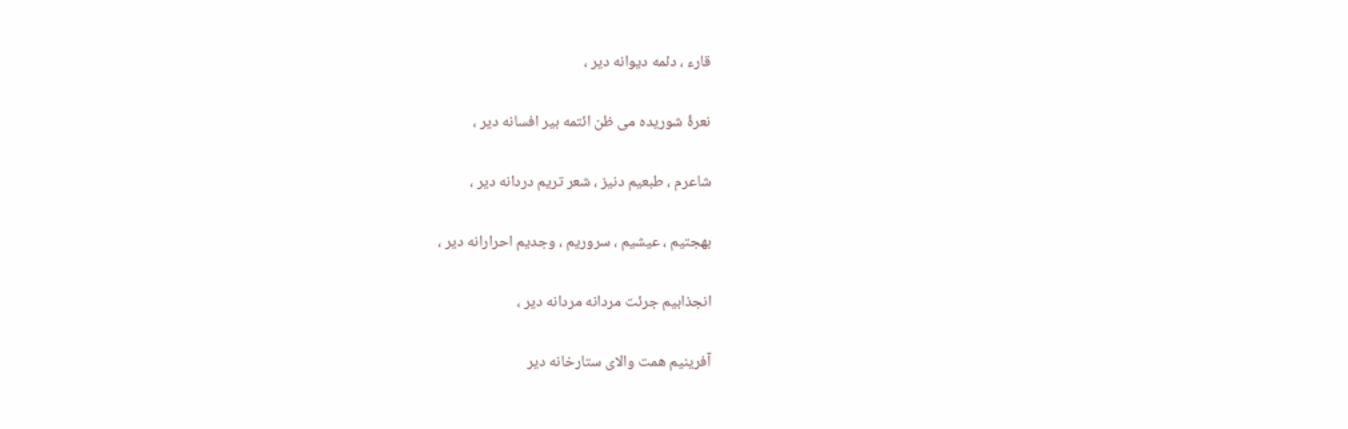قارء ، دئمه ديوانه دير ،

نعرۀ شوريده می ظن ائتمه بير افسانه دير ،

شاعرم ، طبعيم دنيز ، شعر تريم دردانه دير ،

بهجتيم ، عيشيم ، سروريم ، وجديم احرارانه دير ،

انجذابيم جرئت مردانه مردانه دير ،

آفرينيم همت والای ستارخانه دير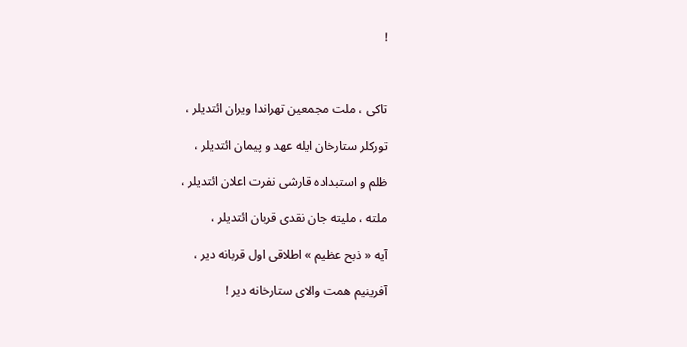!



تاكی ، ملت مجمعين تهراندا ويران ائتديلر ،

توركلر ستارخان ايله عهد و پيمان ائتديلر ،

ظلم و استبداده قارشی نفرت اعلان ائتديلر ،

ملته ، مليته جان نقدی قربان ائتديلر ،

آيه « ذبح عظيم » اطلاقی اول قربانه دير ،

آفرينيم همت والای ستارخانه دير !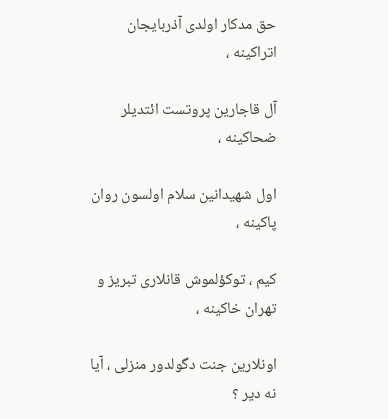حق مدكار اولدی آذربايجان اتراكينه ،

آل قاجارين پروتست ائتديلر ضحاكينه ،

اول شهيدانين سلام اولسون روان پاكينه ،

كيم ، توكؤلموش قانلاری تبريز و تهران خاكينه ،

اونلارين جنت دگولدور منزلی ، آيا نه دير ؟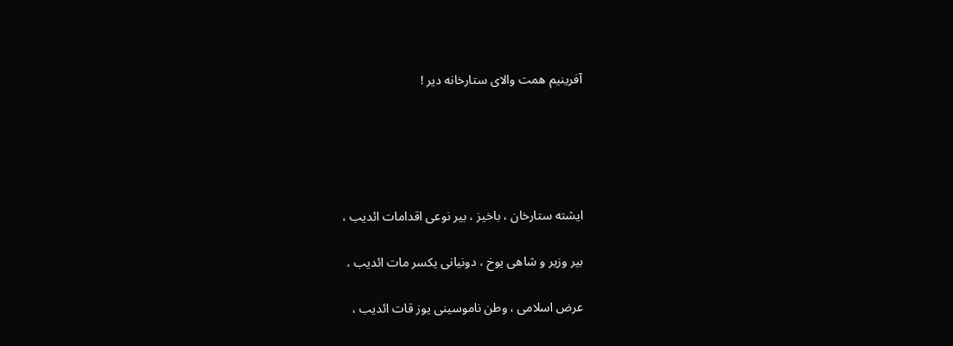آفرينيم همت والای ستارخانه دير !





ايشته ستارخان ، باخيز ، بير نوعی اقدامات ائديب ،

بير وزير و شاهی يوخ ، دونيانی يكسر مات ائديب ،

عرض اسلامی ، وطن ناموسينی يوز قات ائديب ،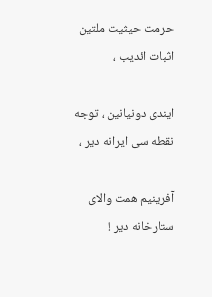حرمت حيثيت ملتين اثبات ائديب ،

ايندی دونيانين ، توجه نقطه سی ايرانه دير ،

آفرينيم همت والای ستارخانه دير !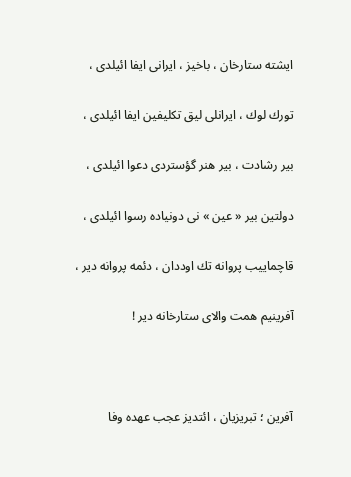ايشته ستارخان ، باخيز ، ايرانی ايفا ائيلدی ،

تورك لوك ، ايرانلی ليق تكليفين ايفا ائيلدی ،

بير رشادت ، بير هنر گؤستردی دعوا ائيلدی ،

دولتين بير « عين » نی دونياده رسوا ائيلدی ،

قاچماييب پروانه تك اوددان ، دئمه پروانه دير ،

آفرينيم همت والای ستارخانه دير !



آفرين ؛ تبريزيان ، ائتديز عجب عهده وفا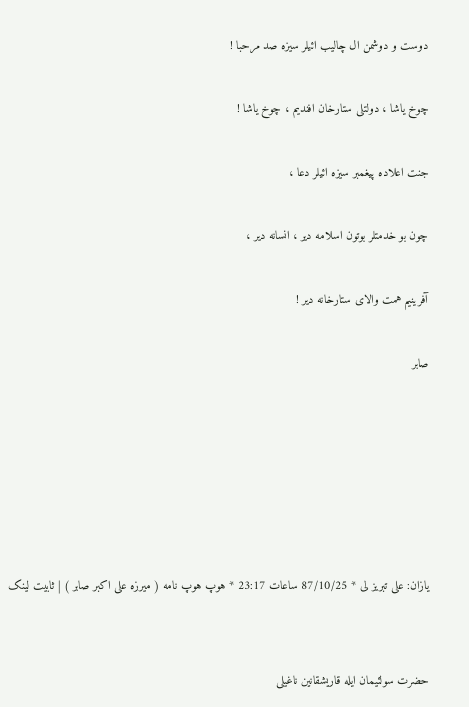دوست و دوشمن ال چاليب ائيلر سيزه صد مرحبا !

چوخ ياشا ، دولتلی ستارخان افنديم ، چوخ ياشا !

جنت اعلاده پيغمبر سيزه ائيلر دعا ،

چون بو خدمتلر بوتون اسلامه دير ، انسانه دير ،

آفرينيم همت والای ستارخانه دير !

صابر






یازان: علی تبریز لی * 87/10/25 ساعات 23:17 * هوپ هوپ نامه ( میرزه علی اکبر صابر ) | ثابیت لینک


حضرت سولئیمان ایله قاریشقانین ناغیلی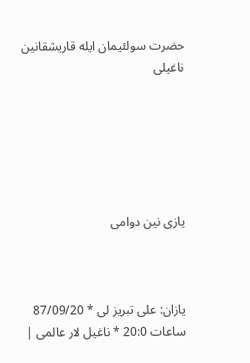حضرت سولئیمان ایله قاریشقانین ناغیلی






یازی نین دوامی



یازان: علی تبریز لی * 87/09/20 ساعات 20:0 * ناغیل لار عالمی |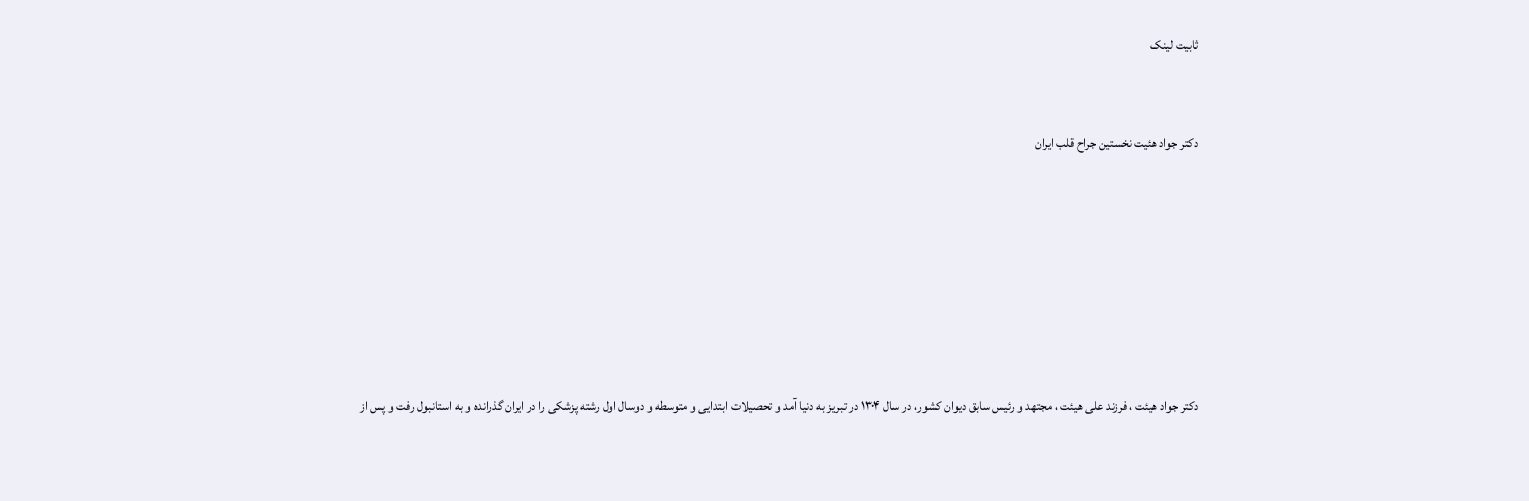ثابیت لینک


دكتر جواد هئيت نخستين جراح قلب ايران







دكتر جواد هيئت ، فرزند علی هيئت ، مجتهد و رئيس سابق ديوان كشور، در سال ۱۳۰۴ در تبريز به دنيا آمد و تحصيلات ابتدايی و متوسطه و دوسال اول رشته پزشكی را در ايران گذرانده و به استانبول رفت و پس از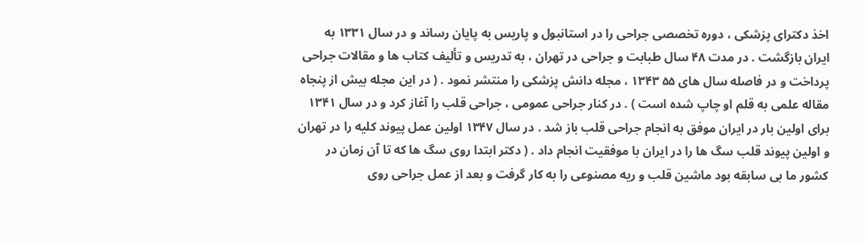اخذ دكترای پزشكی ، دوره تخصصی جراحی را در استانبول و پاريس به پايان رساند و در سال ۱۳۳۱ به ايران بازگشت . در مدت ۴۸ سال طبابت و جراحی در تهران ، به تدريس و تأليف كتاب ها و مقالات جراحی پرداخت و در فاصله سال های ۵۵ ۱۳۴۳ ، مجله دانش پزشكی را منتشر نمود . ( در اين مجله بيش از پنجاه مقاله علمی به قلم او چاپ شده است ) . در كنار جراحی عمومی ، جراحی قلب را آغاز كرد و در سال ۱۳۴۱ برای اولين بار در ايران موفق به انجام جراحی قلب باز شد . در سال ۱۳۴۷ اولين عمل پيوند كليه را در تهران و اولين پيوند قلب سگ ها را در ايران با موفقيت انجام داد . ( دكتر ابتدا روی سگ ها كه تا آن زمان در كشور ما بی سابقه بود ماشين قلب و ريه مصنوعی را به كار گرفت و بعد از عمل جراحی روی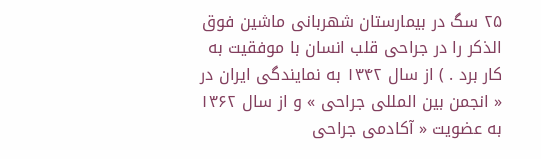۲۵ سگ در بيمارستان شهربانی ماشين فوق الذكر را در جراحی قلب انسان با موفقيت به كار برد . ) از سال ۱۳۴۲ به نمايندگی ايران در « انجمن بين المللی جراحی » و از سال ۱۳۶۲ به عضويت « آكادمی جراحی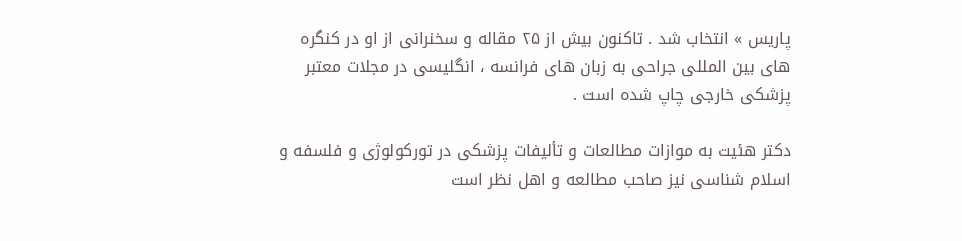پاريس » انتخاب شد . تاكنون بيش از ۲۵ مقاله و سخنرانی از او در كنگره های بين المللی جراحی به زبان های فرانسه ، انگليسی در مجلات معتبر پزشكی خارجی چاپ شده است .

دكتر هئيت به موازات مطالعات و تأليفات پزشكی در توركولوژی و فلسفه و اسلام شناسی نيز صاحب مطالعه و اهل نظر است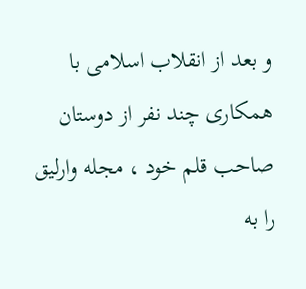و بعد از انقلاب اسلامی با همكاری چند نفر از دوستان صاحب قلم خود ، مجله وارليق را به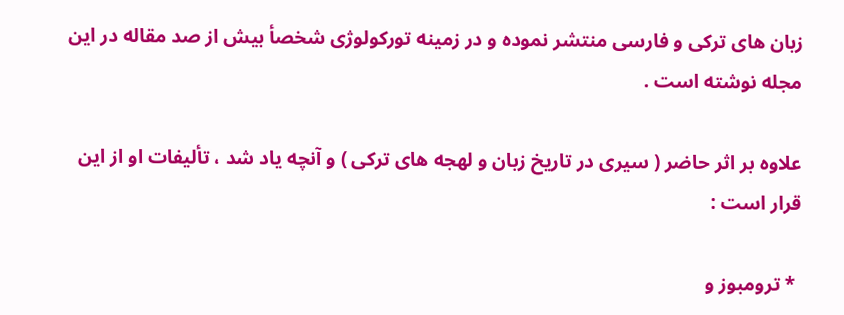زبان های تركی و فارسی منتشر نموده و در زمينه توركولوژی شخصأ بيش از صد مقاله در اين مجله نوشته است .

علاوه بر اثر حاضر ( سيری در تاريخ زبان و لهجه های تركی ) و آنچه ياد شد ، تأليفات او از اين قرار است :

 * ترومبوز و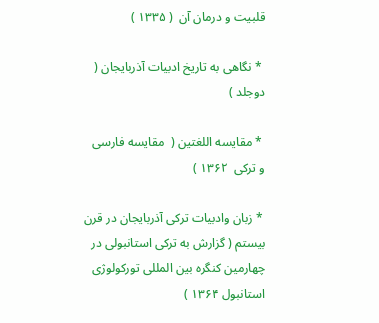قلبيت و درمان آن  ( ۱۳۳۵ )

 * نگاهی به تاريخ ادبيات آذربايجان (  دوجلد )

 * مقايسه اللغتين (  مقايسه فارسی و تركی  ۱۳۶۲ )

 * زبان وادبيات تركی آذربايجان در قرن بيستم ( گزارش به تركی استانبولی در چهارمين كنگره بين المللی توركولوژی استانبول ۱۳۶۴ )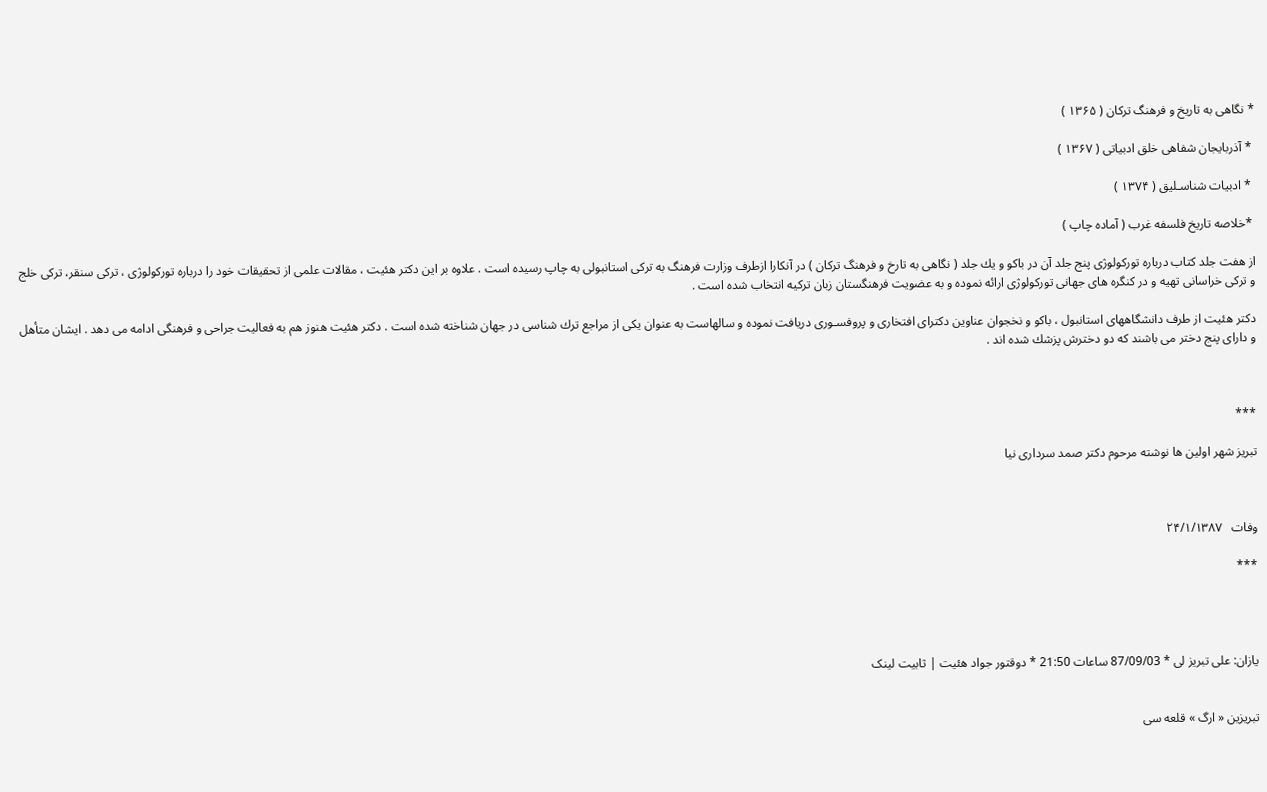* نگاهی به تاریخ و فرهنگ تركان ( ۱۳۶۵ )

 * آذربايجان شفاهی خلق ادبياتی ( ۱۳۶۷ )

 * ادبيات شناسـليق ( ۱۳۷۴ )

 *خلاصه تاريخ فلسفه غرب ( آماده چاپ )

از هفت جلد كتاب درباره توركولوژی پنج جلد آن در باكو و يك جلد ( نگاهی به تارخ و فرهنگ تركان ) در آنكارا ازطرف وزارت فرهنگ به تركی استانبولی به چاپ رسيده است . علاوه بر اين دكتر هئيت ، مقالات علمی از تحقيقات خود را درباره توركولوژی ، تركی سنقر، تركی خلج و تركی خراسانی تهيه و در كنگره های جهانی توركولوژی ارائه نموده و به عضويت فرهنگستان زبان تركيه انتخاب شده است .

دكتر هئيت از طرف دانشگاههای استانبول ، باكو و نخجوان عناوين دكترای افتخاری و پروفسـوری دريافت نموده و سالهاست به عنوان يكی از مراجع ترك شناسی در جهان شناخته شده است . دكتر هئيت هنوز هم به فعاليت جراحی و فرهنگی ادامه می دهد . ايشان متأهل  و دارای پنج دختر می باشند كه دو دخترش پزشك شده اند .



***

تبریز شهر اولین ها نوشته مرحوم دکتر صمد سرداری نیا



وفات   ۲۴/۱/۱۳۸۷

***




یازان: علی تبریز لی * 87/09/03 ساعات 21:50 * دوقتور جواد هئیت | ثابیت لینک


تبريزين « ارگ » قلعه سی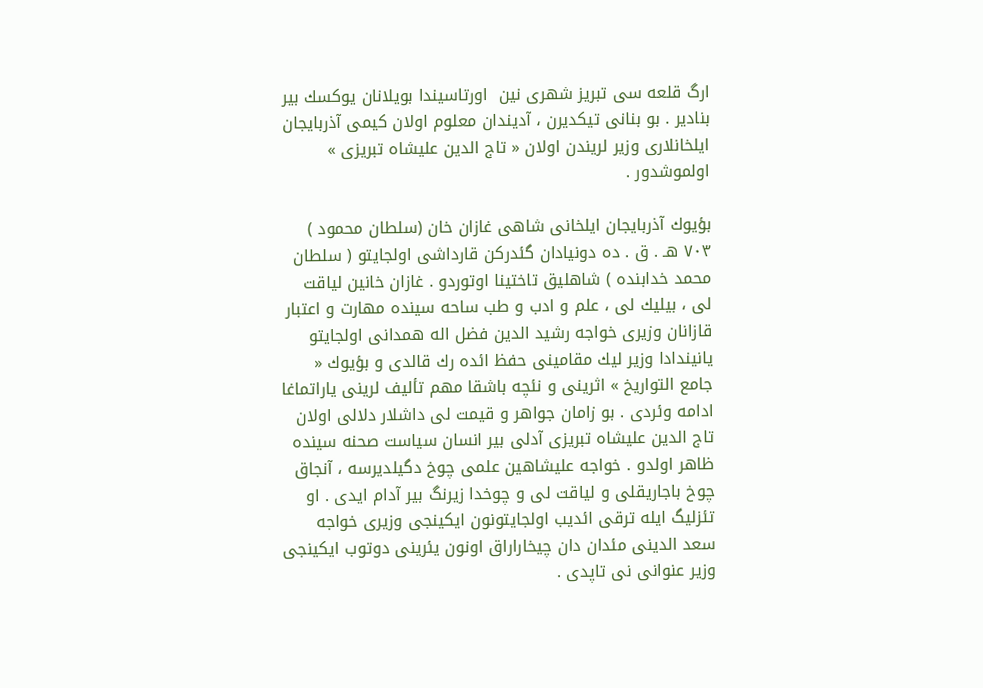ارگ قلعه سی تبريز شهری نين  اورتاسيندا بويلانان يوكسك بير بنادير . بو بنانی تيكديرن ، آديندان معلوم اولان كيمی آذربايجان ايلخانلاری وزير لريندن اولان « تاج الدين عليشاه تبريزی » اولموشدور .

بؤيوك آذربايجان ايلخانی شاهی غازان خان (سلطان محمود ) ۷۰۳ هـ . ق . ده دونيادان گئدركن قارداشی اولجايتو ( سلطان محمد خدابنده ) شاهليق تاختينا اوتوردو . غازان خانين لياقت لی ، بيليك لی ، علم و ادب و طب ساحه سينده مهارت و اعتبار قازانان وزيری خواجه رشيد الدين فضل اله همدانی اولجايتو يانيندادا وزير ليك مقامينی حفظ ائده رك قالدی و بؤيوك « جامع التواريخ » اثرينی و نئچه باشقا مهم تأليف لرينی ياراتماغا ادامه وئردی . بو زامان جواهر و قيمت لی داشلار دلالی اولان تاج الدين عليشاه تبريزی آدلی بير انسان سياست صحنه سينده ظاهر اولدو . خواجه عليشاهين علمی چوخ دگيلديرسه ، آنجاق چوخ باجاريقلی و لياقت لی و چوخدا زيرنگ بير آدام ايدی . او تئزليگ ايله ترقی ائديب اولجايتونون ايكينجی وزيری خواجه سعد الدينی مئدان دان چيخاراراق اونون يئرينی دوتوب ايكينجی وزير عنوانی نی تاپدی .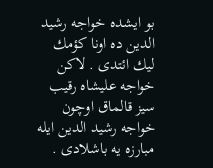بو ايشده خواجه رشيد الدين ده اونا كؤمك ليك ائتدی . لاكن خواجه عليشاه رقيب سيز قالماق اوچون خواجه رشيد الدين ايله مبارزه يه باشلادی .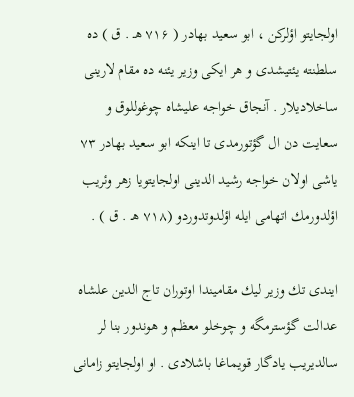اولجايتو اؤلركن ، ابو سعيد بهادر ( ۷۱۶ هـ . ق ) ده سلطنته يئتيشدی و هر ايكی وزير يئنه ده مقام لارينی ساخلاديلار . آنجاق خواجه عليشاه چوغوللوق و سعايت دن ال گؤتورمدی تا اينكه ابو سعيد بهادر ۷۳ ياشی اولان خواجه رشيد الدينی اولجايتويا زهر وئريب اؤلدورمك اتهامی ايله اؤلدوتدوردو (۷۱۸‌ هـ . ق ) .

ايندی تك وزير ليك مقاميندا اوتوران تاج الدين علشاه عدالت گؤسترمگه و چوخلو معظم و هوندور بنا لر سالديريب يادگار قويماغا باشلادی . او اولجايتو زامانی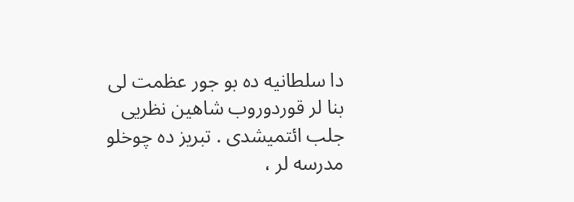دا سلطانيه ده بو جور عظمت لی بنا لر قوردوروب شاهين نظريی جلب ائتميشدی . تبريز ده چوخلو مدرسه لر ،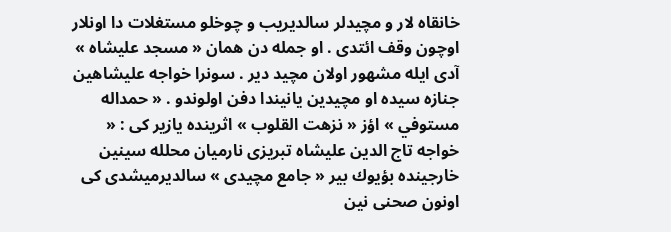خانقاه لار و مچيدلر سالديريب و چوخلو مستغلات دا اونلار اوچون وقف ائتدی . او جمله دن همان « مسجد عليشاه » آدی ايله مشهور اولان مچيد دير . سونرا خواجه عليشاهين جنازه سيده او مچيدين يانيندا دفن اولوندو . « حمداله مستوفي » اؤز « نزهت القلوب » اثرينده يازير كی : « خواجه تاج الدين عليشاه تبريزی نارميان محلله سينين خارجينده بؤيوك بير « جامع مچيدی » سالديرميشدی كی اونون صحنی نين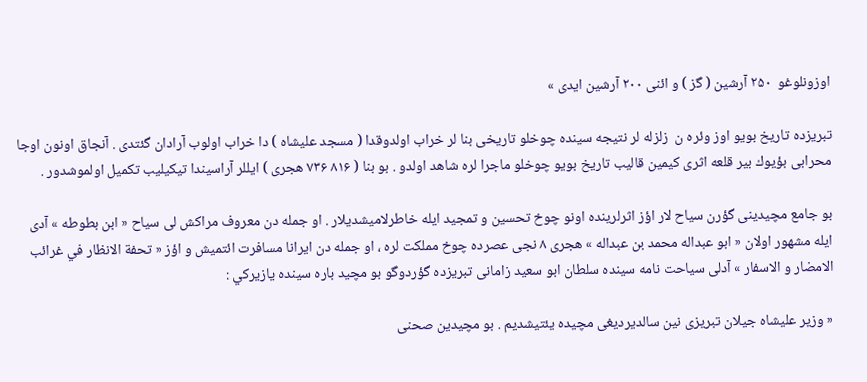اوزونلوغو  ۲۵۰ آرشين ( گز ) و ائنی ۲۰۰ آرشين ايدی »

تبريزده تاريخ بويو اوز وئره ن  زلزله لر نتيجه سينده چوخلو تاريخی بنا لر خراب اولدوقدا ( مسجد عليشاه ) دا خراب اولوب آرادان گئتدی . آنجاق اونون اوجا محرابی بؤيوك بير قلعه اثری كيمين قاليب تاريخ بويو چوخلو ماجرا لره شاهد اولدو . بو بنا ( ۸۱۶ ۷۳۶ هجری ) ايللر آراسيندا تيكيليب تكميل اولموشدور .

بو جامع مچيدينی گؤرن سياح لار اؤز اثرلرينده اونو چوخ تحسين و تمجيد ايله خاطرلاميشديلار . او جمله دن معروف مراكش لی سياح « ابن بطوطه » آدی ايله مشهور اولان « ابو عبداله محمد بن عبداله » هجری ۸ نجی عصرده چوخ مملكت لره ، او جمله دن ايرانا مسافرت ائتميش و اؤز « تحفة الانظار في غرائب الامضار و الاسفار » آدلی سياحت نامه سينده سلطان ابو سعيد زامانی تبريزده گؤردوگو بو مچيد باره سينده يازيركي :

« وزير عليشاه جيلان تبريزی نين سالديرديغی مچيده يئتيشديم . بو مچيدين صحنی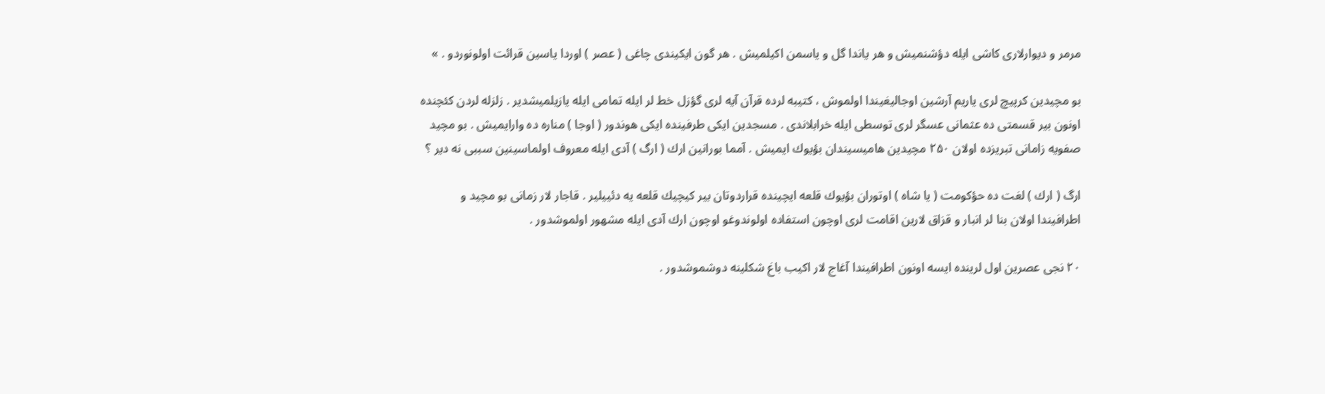مرمر و ديوارلاری كاشی ايله دؤشنميش و هر ياندا گل و ياسمن اكيلميش . هر گون ايكيندی چاغی ( عصر ) اوردا ياسين قرائت اولونوردو . »

بو مچيدين كرپيچ لری ياريم آرشين اوجاليغيندا اولموش ، كتيبه لرده قرآن آيه لری گؤزل خط لر ايله تمامی ايله يازيلميشدير . زلزله لردن كئچنده اونون بير قسمتی ده عثمانی عسگر لری توسطی ايله خرابلاندی . مسجدين ايكی طرفينده ايكی هوندور ( اوجا ) مناره ده وارايميش . بو مچيد صفويه زامانی تبريزده اولان ۲۵۰ مچيدين هاميسيندان بؤيوك ايميش . آمما بورانين ارك ( ارگ ) آدی ايله معروف اولماسينين سببی نه دير ؟

ارگ ( ارك ) لغت ده حؤكومت ( يا شاه ) اوتوران بؤيوك قلعه ايچينده قراردوتان بير كيچيك قلعه يه دئييلير . قاجار لار زمانی بو مچيد و اطرافيندا اولان بنا لر انبار و قزاق لارين اقامت لری اوچون استفاده اولوندوغو اوچون ارك آدی ايله مشهور اولموشدور .

۲۰ نجی عصرين اول لرينده ايسه اونون اطرافيندا آغاج لار اكيب باغ شكلينه دوشموشدور .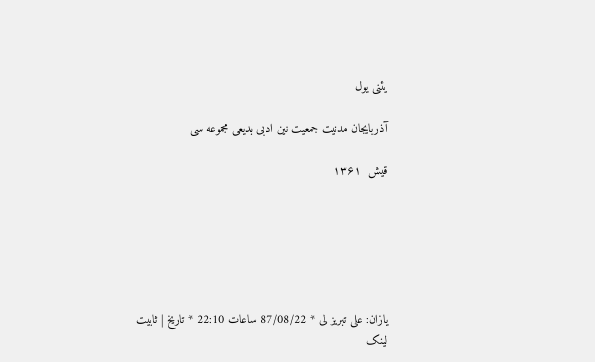يئنی يول

آذربايجان مدنيت جمعيت نين ادبی بديعی مجموعه سی

قيش  ۱۳۶۱






یازان: علی تبریز لی * 87/08/22 ساعات 22:10 * تاریخ | ثابیت لینک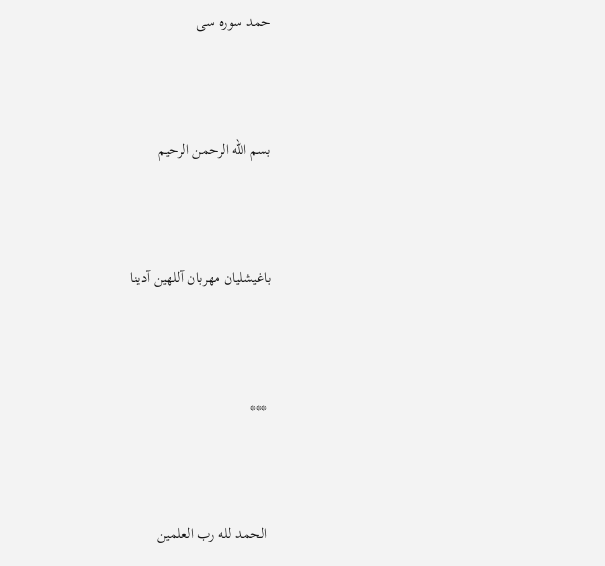حمد سوره سی



بسم الله الرحمن الرحیم



باغیشلیان مهربان آللهین آدینا



 ***



 الحمد لله رب العلمین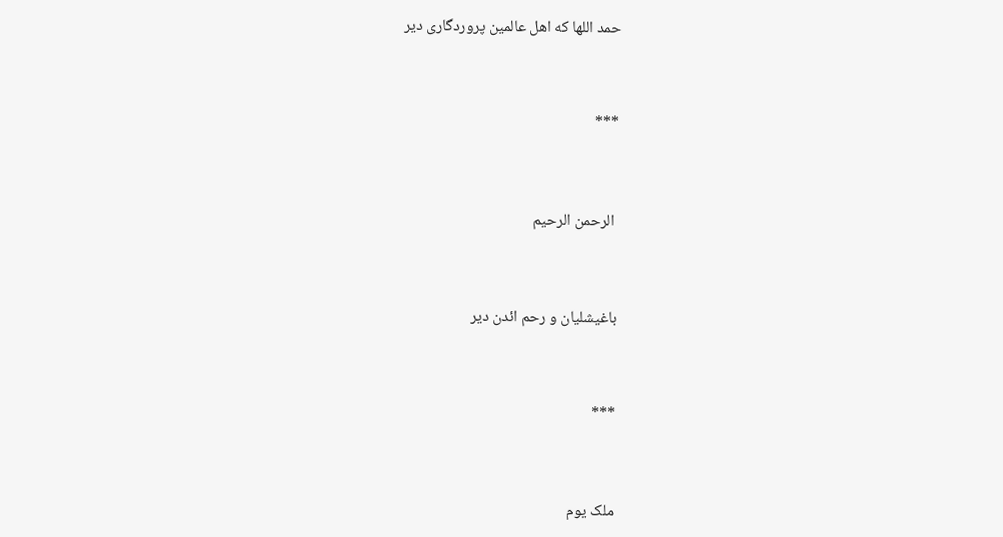حمد اللها که اهل عالمین پروردگاری دیر



***



 الرحمن الرحیم



باغیشلیان و رحم ائدن دیر



***



ملک یوم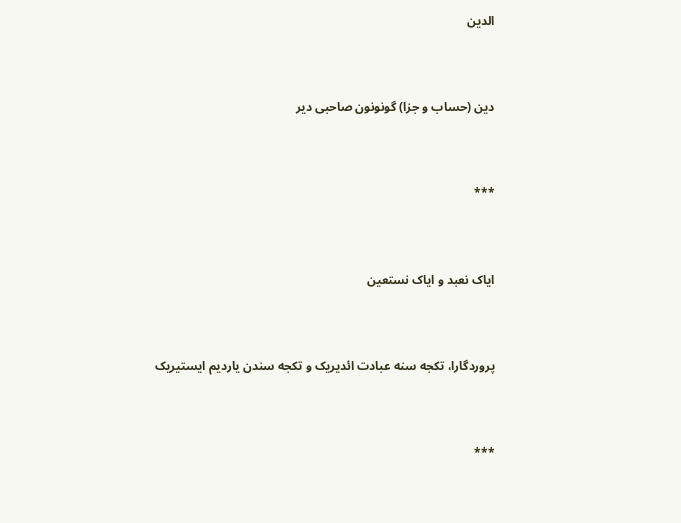الدین



دین (حساب و جزا) گونونون صاحبی دیر



***



ایاک نعبد و ایاک نستعین



پروردگارا، تکجه سنه عبادت ائدیریک و تکجه سندن یاردیم ایستیریک



***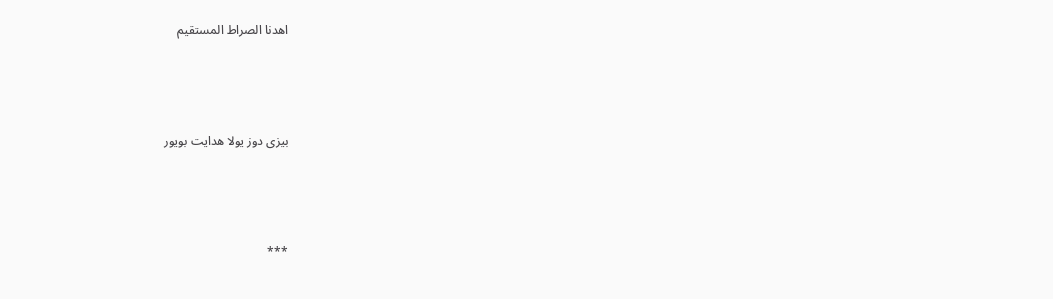اهدنا الصراط المستقیم



بیزی دوز یولا هدایت بویور



***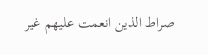صراط الذین انعمت علیهم غیر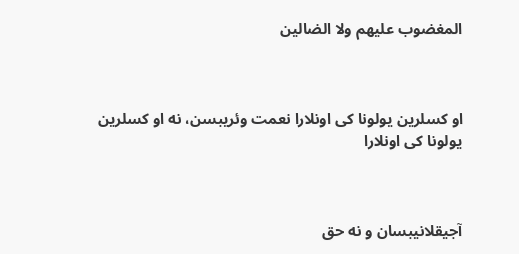المغضوب علیهم ولا الضالین



او کسلرین یولونا کی اونلارا نعمت وئریبسن، نه او کسلرین یولونا کی اونلارا



آجیقلانیبسان و نه حق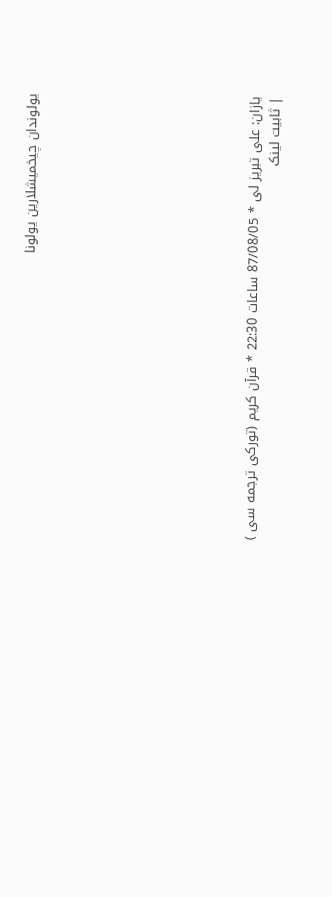یولوندان چیخمیشلارین یولونا










یازان: علی تبریز لی * 87/08/05 ساعات 22:30 * قرآن کریم (تورکی ترجمه سی ) | ثابیت لینک